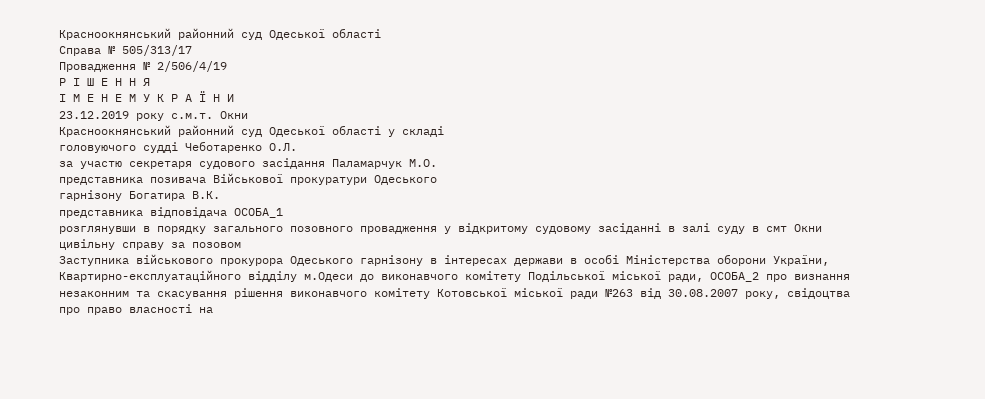Красноокнянський районний суд Одеської області
Справа № 505/313/17
Провадження № 2/506/4/19
Р І Ш Е Н Н Я
І М Е Н Е М У К Р А Ї Н И
23.12.2019 року с.м.т. Окни
Красноокнянський районний суд Одеської області у складі
головуючого судді Чеботаренко О.Л.
за участю секретаря судового засідання Паламарчук М.О.
представника позивача Військової прокуратури Одеського
гарнізону Богатира В.К.
представника відповідача ОСОБА_1
розглянувши в порядку загального позовного провадження у відкритому судовому засіданні в залі суду в смт Окни цивільну справу за позовом
Заступника військового прокурора Одеського гарнізону в інтересах держави в особі Міністерства оборони України, Квартирно-експлуатаційного відділу м.Одеси до виконавчого комітету Подільської міської ради, ОСОБА_2 про визнання незаконним та скасування рішення виконавчого комітету Котовської міської ради №263 від 30.08.2007 року, свідоцтва про право власності на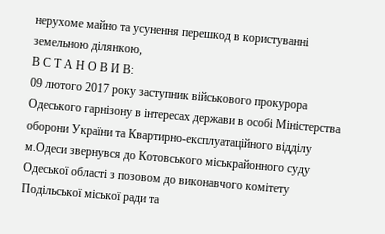нерухоме майно та усунення перешкод в користуванні земельною ділянкою,
В С Т А Н О В И В:
09 лютого 2017 року заступник військового прокурора Одеського гарнізону в інтересах держави в особі Міністерства оборони України та Квартирно-експлуатаційного відділу м.Одеси звернувся до Котовського міськрайонного суду Одеської області з позовом до виконавчого комітету Подільської міської ради та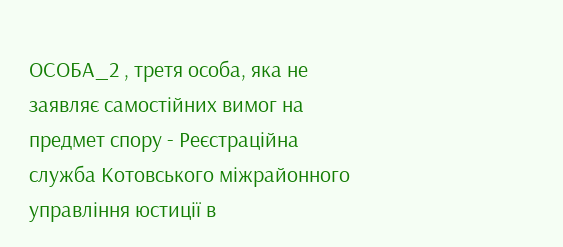ОСОБА_2 , третя особа, яка не заявляє самостійних вимог на предмет спору - Реєстраційна служба Котовського міжрайонного управління юстиції в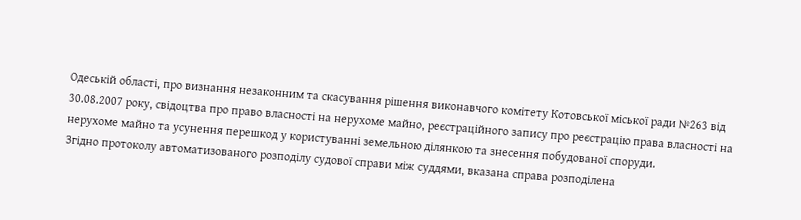Одеській області, про визнання незаконним та скасування рішення виконавчого комітету Котовської міської ради №263 від 30.08.2007 року, свідоцтва про право власності на нерухоме майно, реєстраційного запису про реєстрацію права власності на нерухоме майно та усунення перешкод у користуванні земельною ділянкою та знесення побудованої споруди.
Згідно протоколу автоматизованого розподілу судової справи між суддями, вказана справа розподілена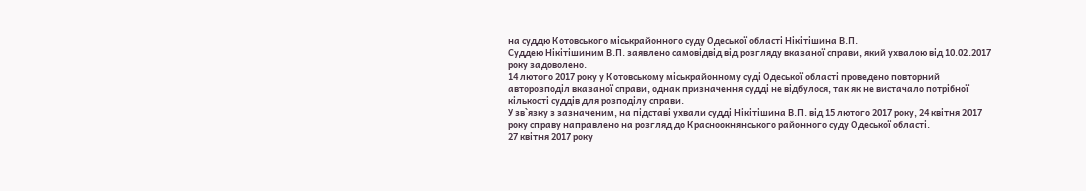на суддю Котовського міськрайонного суду Одеської області Нікітішина В.П.
Суддею Нікітішиним В.П. заявлено самовідвід від розгляду вказаної справи, який ухвалою від 10.02.2017 року задоволено.
14 лютого 2017 року у Котовському міськрайонному суді Одеської області проведено повторний авторозподіл вказаної справи, однак призначення судді не відбулося, так як не вистачало потрібної кількості суддів для розподілу справи.
У зв`язку з зазначеним, на підставі ухвали судді Нікітішина В.П. від 15 лютого 2017 року, 24 квітня 2017 року справу направлено на розгляд до Красноокнянського районного суду Одеської області.
27 квітня 2017 року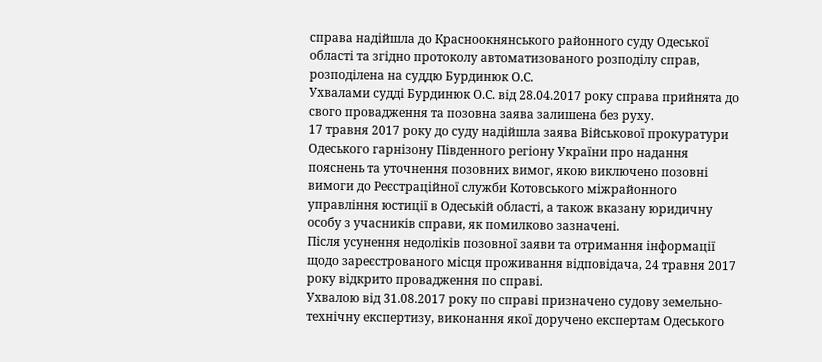справа надійшла до Красноокнянського районного суду Одеської області та згідно протоколу автоматизованого розподілу справ, розподілена на суддю Бурдинюк О.С.
Ухвалами судді Бурдинюк О.С. від 28.04.2017 року справа прийнята до свого провадження та позовна заява залишена без руху.
17 травня 2017 року до суду надійшла заява Військової прокуратури Одеського гарнізону Південного регіону України про надання пояснень та уточнення позовних вимог, якою виключено позовні вимоги до Реєстраційної служби Котовського міжрайонного управління юстиції в Одеській області, а також вказану юридичну особу з учасників справи, як помилково зазначені.
Після усунення недоліків позовної заяви та отримання інформації щодо зареєстрованого місця проживання відповідача, 24 травня 2017 року відкрито провадження по справі.
Ухвалою від 31.08.2017 року по справі призначено судову земельно-технічну експертизу, виконання якої доручено експертам Одеського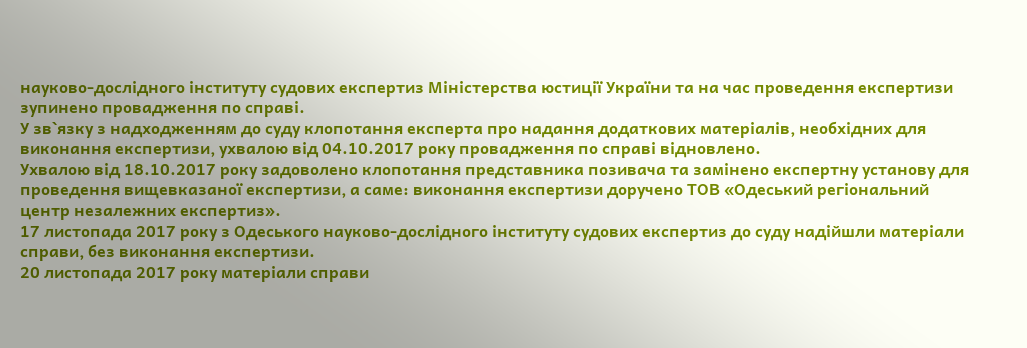науково-дослідного інституту судових експертиз Міністерства юстиції України та на час проведення експертизи зупинено провадження по справі.
У зв`язку з надходженням до суду клопотання експерта про надання додаткових матеріалів, необхідних для виконання експертизи, ухвалою від 04.10.2017 року провадження по справі відновлено.
Ухвалою від 18.10.2017 року задоволено клопотання представника позивача та замінено експертну установу для проведення вищевказаної експертизи, а саме: виконання експертизи доручено ТОВ «Одеський регіональний центр незалежних експертиз».
17 листопада 2017 року з Одеського науково-дослідного інституту судових експертиз до суду надійшли матеріали справи, без виконання експертизи.
20 листопада 2017 року матеріали справи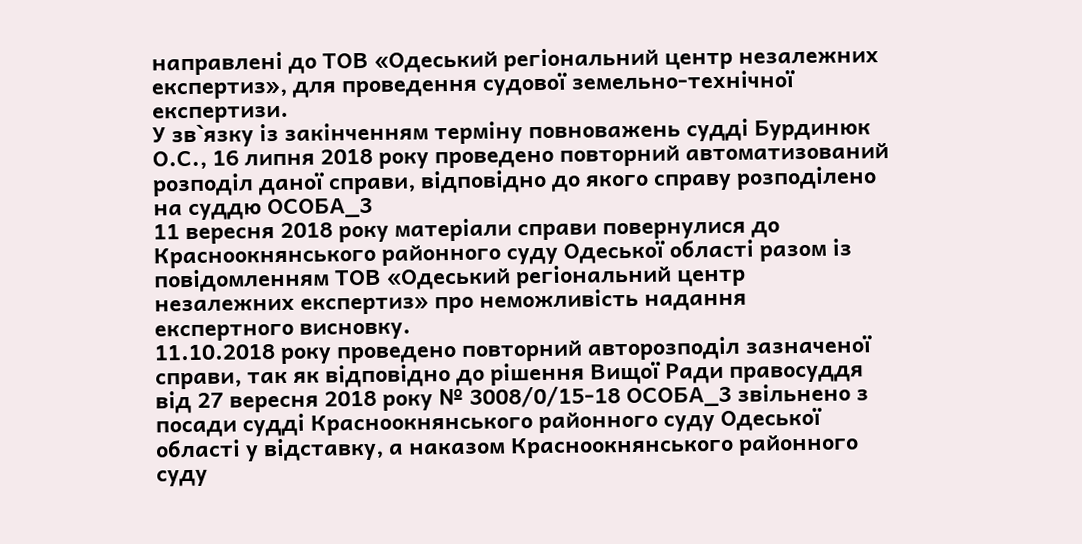направлені до ТОВ «Одеський регіональний центр незалежних експертиз», для проведення судової земельно-технічної експертизи.
У зв`язку із закінченням терміну повноважень судді Бурдинюк О.С., 16 липня 2018 року проведено повторний автоматизований розподіл даної справи, відповідно до якого справу розподілено на суддю ОСОБА_3
11 вересня 2018 року матеріали справи повернулися до Красноокнянського районного суду Одеської області разом із повідомленням ТОВ «Одеський регіональний центр незалежних експертиз» про неможливість надання експертного висновку.
11.10.2018 року проведено повторний авторозподіл зазначеної справи, так як відповідно до рішення Вищої Ради правосуддя від 27 вересня 2018 року № 3008/0/15-18 ОСОБА_3 звільнено з посади судді Красноокнянського районного суду Одеської області у відставку, а наказом Красноокнянського районного суду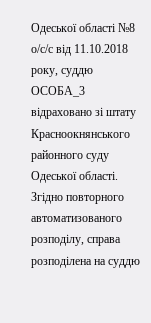Одеської області №8 о/с/с від 11.10.2018 року, суддю ОСОБА_3 відраховано зі штату Красноокнянського районного суду Одеської області.
Згідно повторного автоматизованого розподілу, справа розподілена на суддю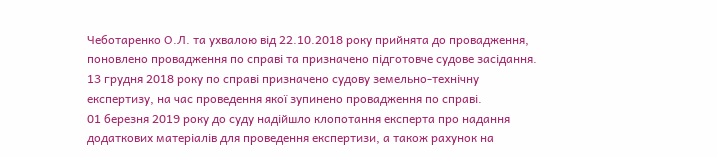Чеботаренко О.Л. та ухвалою від 22.10.2018 року прийнята до провадження, поновлено провадження по справі та призначено підготовче судове засідання.
13 грудня 2018 року по справі призначено судову земельно-технічну експертизу, на час проведення якої зупинено провадження по справі.
01 березня 2019 року до суду надійшло клопотання експерта про надання додаткових матеріалів для проведення експертизи, а також рахунок на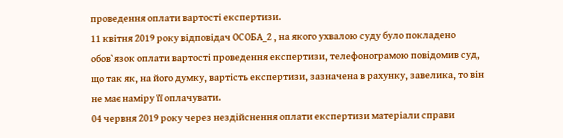проведення оплати вартості експертизи.
11 квітня 2019 року відповідач ОСОБА_2 , на якого ухвалою суду було покладено обов`язок оплати вартості проведення експертизи, телефонограмою повідомив суд, що так як, на його думку, вартість експертизи, зазначена в рахунку, завелика, то він не має наміру її оплачувати.
04 червня 2019 року через нездійснення оплати експертизи матеріали справи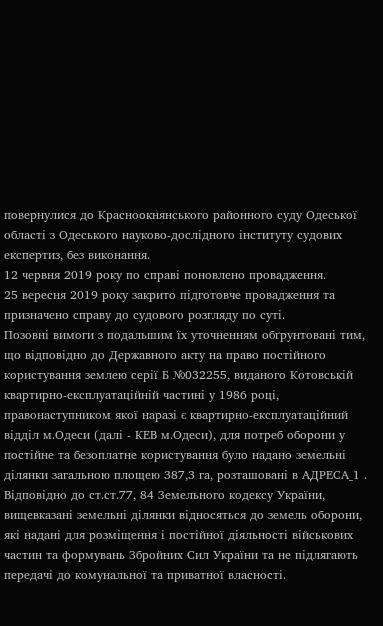повернулися до Красноокнянського районного суду Одеської області з Одеського науково-дослідного інституту судових експертиз, без виконання.
12 червня 2019 року по справі поновлено провадження.
25 вересня 2019 року закрито підготовче провадження та призначено справу до судового розгляду по суті.
Позовні вимоги з подальшим їх уточненням обґрунтовані тим, що відповідно до Державного акту на право постійного користування землею серії Б №032255, виданого Котовській квартирно-експлуатаційній частині у 1986 році, правонаступником якої наразі є квартирно-експлуатаційний відділ м.Одеси (далі - КЕВ м.Одеси), для потреб оборони у постійне та безоплатне користування було надано земельні ділянки загальною площею 387,3 га, розташовані в АДРЕСА_1 . Відповідно до ст.ст.77, 84 Земельного кодексу України, вищевказані земельні ділянки відносяться до земель оборони, які надані для розміщення і постійної діяльності військових частин та формувань Збройних Сил України та не підлягають передачі до комунальної та приватної власності.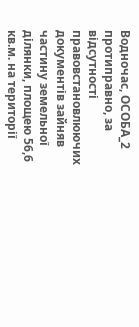Водночас, ОСОБА_2 протиправно, за відсутності правовстановлюючих документів зайняв частину земельної ділянки, площею 56,6 кв.м. на території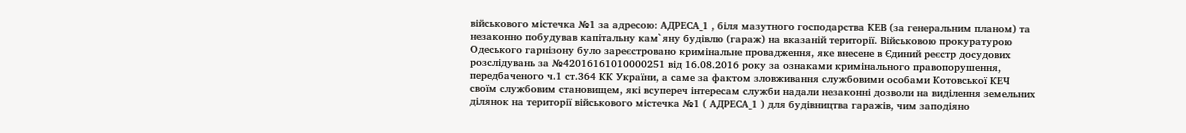військового містечка №1 за адресою: АДРЕСА_1 , біля мазутного господарства КЕВ (за генеральним планом) та незаконно побудував капітальну кам`яну будівлю (гараж) на вказаній території. Військовою прокуратурою Одеського гарнізону було зареєстровано кримінальне провадження, яке внесене в Єдиний реєстр досудових розслідувань за №42016161010000251 від 16.08.2016 року за ознаками кримінального правопорушення, передбаченого ч.1 ст.364 КК України, а саме за фактом зловживання службовими особами Котовської КЕЧ своїм службовим становищем, які всупереч інтересам служби надали незаконні дозволи на виділення земельних ділянок на території військового містечка №1 ( АДРЕСА_1 ) для будівництва гаражів, чим заподіяно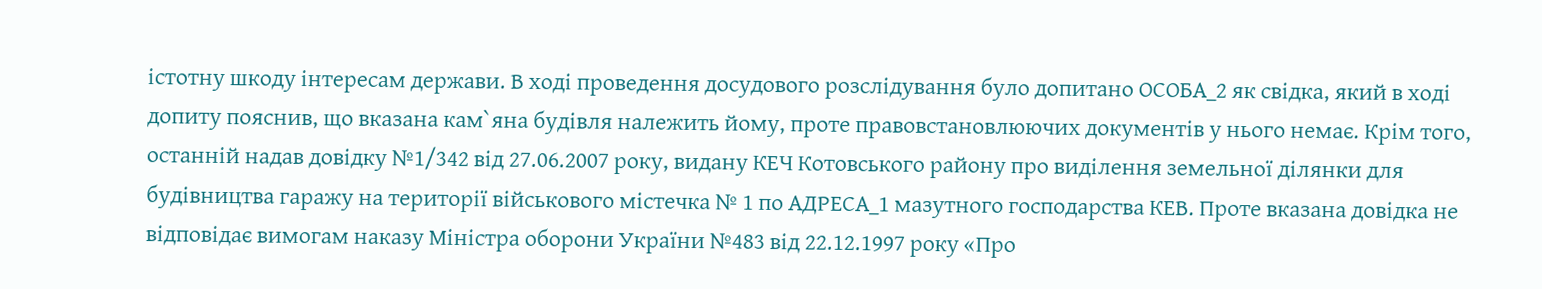істотну шкоду інтересам держави. В ході проведення досудового розслідування було допитано ОСОБА_2 як свідка, який в ході допиту пояснив, що вказана кам`яна будівля належить йому, проте правовстановлюючих документів у нього немає. Крім того, останній надав довідку №1/342 від 27.06.2007 року, видану КЕЧ Котовського району про виділення земельної ділянки для будівництва гаражу на території військового містечка № 1 по АДРЕСА_1 мазутного господарства КЕВ. Проте вказана довідка не відповідає вимогам наказу Міністра оборони України №483 від 22.12.1997 року «Про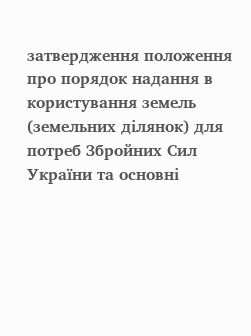затвердження положення про порядок надання в користування земель (земельних ділянок) для потреб Збройних Сил України та основні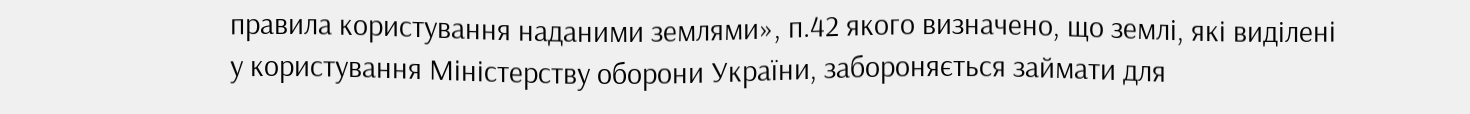правила користування наданими землями», п.42 якого визначено, що землі, які виділені у користування Міністерству оборони України, забороняється займати для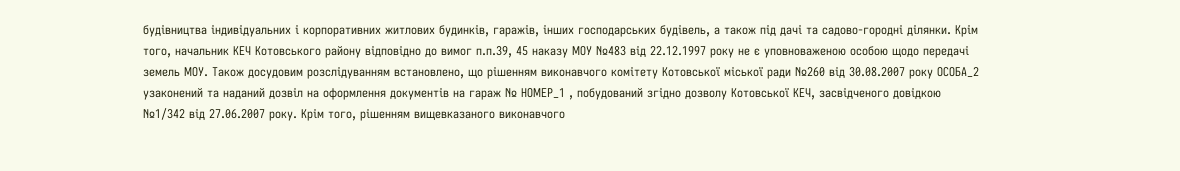будівництва індивідуальних і корпоративних житлових будинків, гаражів, інших господарських будівель, а також під дачі та садово-городні ділянки. Крім того, начальник КЕЧ Котовського району відповідно до вимог п.п.39, 45 наказу МОУ №483 від 22.12.1997 року не є уповноваженою особою щодо передачі земель МОУ. Також досудовим розслідуванням встановлено, що рішенням виконавчого комітету Котовської міської ради №260 від 30.08.2007 року ОСОБА_2 узаконений та наданий дозвіл на оформлення документів на гараж № НОМЕР_1 , побудований згідно дозволу Котовської КЕЧ, засвідченого довідкою №1/342 від 27.06.2007 року. Крім того, рішенням вищевказаного виконавчого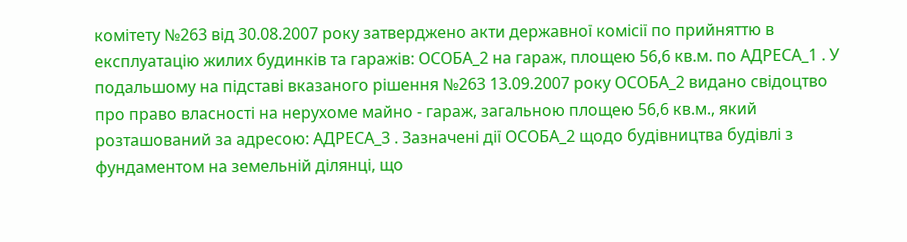комітету №263 від 30.08.2007 року затверджено акти державної комісії по прийняттю в експлуатацію жилих будинків та гаражів: ОСОБА_2 на гараж, площею 56,6 кв.м. по АДРЕСА_1 . У подальшому на підставі вказаного рішення №263 13.09.2007 року ОСОБА_2 видано свідоцтво про право власності на нерухоме майно - гараж, загальною площею 56,6 кв.м., який розташований за адресою: АДРЕСА_3 . Зазначені дії ОСОБА_2 щодо будівництва будівлі з фундаментом на земельній ділянці, що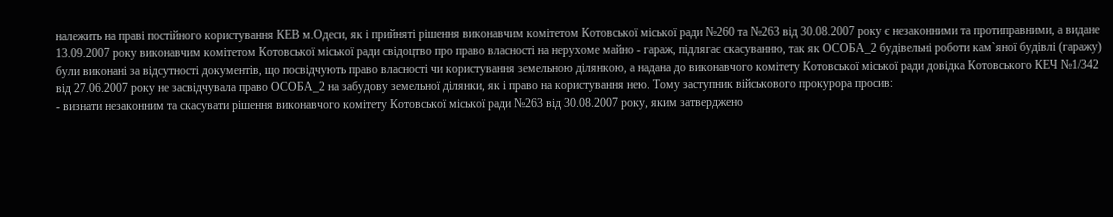належить на праві постійного користування КЕВ м.Одеси, як і прийняті рішення виконавчим комітетом Котовської міської ради №260 та №263 від 30.08.2007 року є незаконними та протиправними, а видане 13.09.2007 року виконавчим комітетом Котовської міської ради свідоцтво про право власності на нерухоме майно - гараж, підлягає скасуванню, так як ОСОБА_2 будівельні роботи кам`яної будівлі (гаражу) були виконані за відсутності документів, що посвідчують право власності чи користування земельною ділянкою, а надана до виконавчого комітету Котовської міської ради довідка Котовського КЕЧ №1/342 від 27.06.2007 року не засвідчувала право ОСОБА_2 на забудову земельної ділянки, як і право на користування нею. Тому заступник військового прокурора просив:
- визнати незаконним та скасувати рішення виконавчого комітету Котовської міської ради №263 від 30.08.2007 року, яким затверджено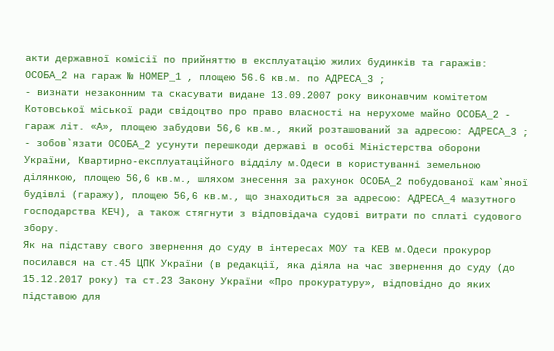акти державної комісії по прийняттю в експлуатацію жилих будинків та гаражів: ОСОБА_2 на гараж № НОМЕР_1 , площею 56.6 кв.м. по АДРЕСА_3 ;
- визнати незаконним та скасувати видане 13.09.2007 року виконавчим комітетом Котовської міської ради свідоцтво про право власності на нерухоме майно ОСОБА_2 - гараж літ. «А», площею забудови 56,6 кв.м., який розташований за адресою: АДРЕСА_3 ;
- зобов`язати ОСОБА_2 усунути перешкоди державі в особі Міністерства оборони України, Квартирно-експлуатаційного відділу м.Одеси в користуванні земельною ділянкою, площею 56,6 кв.м., шляхом знесення за рахунок ОСОБА_2 побудованої кам`яної будівлі (гаражу), площею 56,6 кв.м., що знаходиться за адресою: АДРЕСА_4 мазутного господарства КЕЧ), а також стягнути з відповідача судові витрати по сплаті судового збору.
Як на підставу свого звернення до суду в інтересах МОУ та КЕВ м.Одеси прокурор посилався на ст.45 ЦПК України (в редакції, яка діяла на час звернення до суду (до 15.12.2017 року) та ст.23 Закону України «Про прокуратуру», відповідно до яких підставою для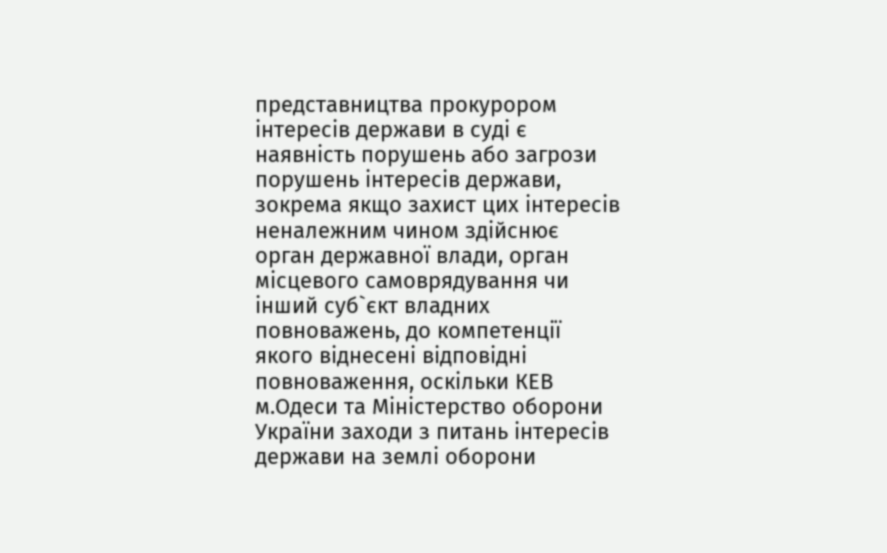представництва прокурором інтересів держави в суді є наявність порушень або загрози порушень інтересів держави, зокрема якщо захист цих інтересів неналежним чином здійснює орган державної влади, орган місцевого самоврядування чи інший суб`єкт владних повноважень, до компетенції якого віднесені відповідні повноваження, оскільки КЕВ м.Одеси та Міністерство оборони України заходи з питань інтересів держави на землі оборони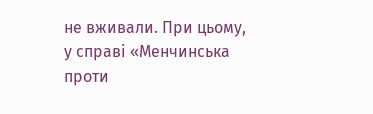не вживали. При цьому, у справі «Менчинська проти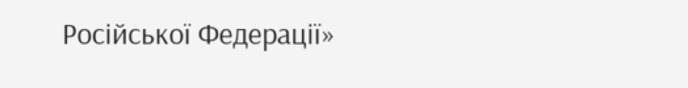Російської Федерації»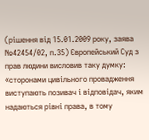(рішення від 15.01.2009 року, заява №42454/02, п.35) Європейський Суд з прав людини висловив таку думку: «сторонами цивільного провадження виступають позивач і відповідач, яким надаються рівні права, в тому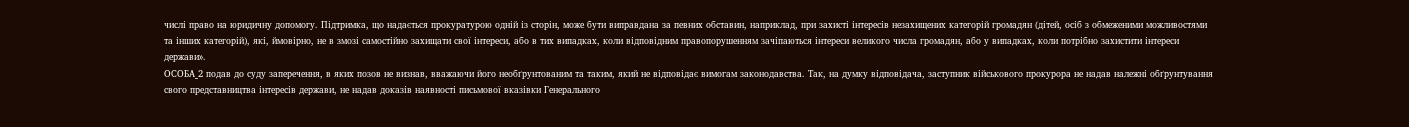числі право на юридичну допомогу. Підтримка, що надається прокуратурою одній із сторін, може бути виправдана за певних обставин, наприклад, при захисті інтересів незахищених категорій громадян (дітей, осіб з обмеженими можливостями та інших категорій), які, ймовірно, не в змозі самостійно захищати свої інтереси, або в тих випадках, коли відповідним правопорушенням зачіпаються інтереси великого числа громадян, або у випадках, коли потрібно захистити інтереси держави».
ОСОБА_2 подав до суду заперечення, в яких позов не визнав, вважаючи його необґрунтованим та таким, який не відповідає вимогам законодавства. Так, на думку відповідача, заступник військового прокурора не надав належні обґрунтування свого представництва інтересів держави, не надав доказів наявності письмової вказівки Генерального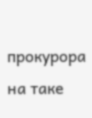прокурора на таке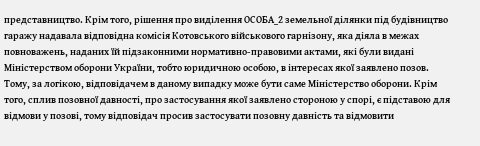представництво. Крім того, рішення про виділення ОСОБА_2 земельної ділянки під будівництво гаражу надавала відповідна комісія Котовського військового гарнізону, яка діяла в межах повноважень, наданих їй підзаконними нормативно-правовими актами, які були видані Міністерством оборони України, тобто юридичною особою, в інтересах якої заявлено позов. Тому, за логікою, відповідачем в даному випадку може бути саме Міністерство оборони. Крім того, сплив позовної давності, про застосування якої заявлено стороною у спорі, є підставою для відмови у позові, тому відповідач просив застосувати позовну давність та відмовити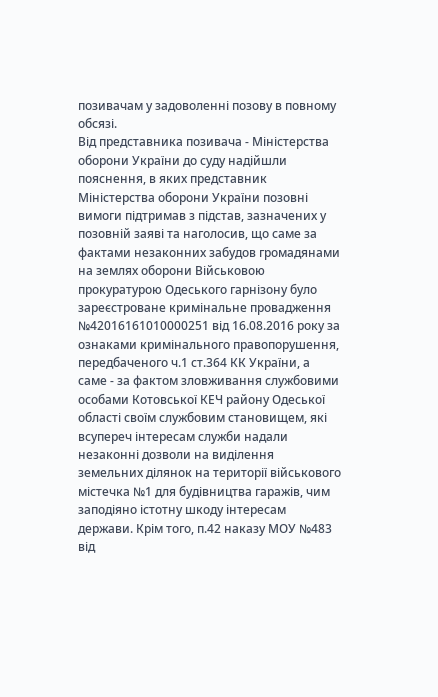позивачам у задоволенні позову в повному обсязі.
Від представника позивача - Міністерства оборони України до суду надійшли пояснення, в яких представник Міністерства оборони України позовні вимоги підтримав з підстав, зазначених у позовній заяві та наголосив, що саме за фактами незаконних забудов громадянами на землях оборони Військовою прокуратурою Одеського гарнізону було зареєстроване кримінальне провадження №42016161010000251 від 16.08.2016 року за ознаками кримінального правопорушення, передбаченого ч.1 ст.364 КК України, а саме - за фактом зловживання службовими особами Котовської КЕЧ району Одеської області своїм службовим становищем, які всупереч інтересам служби надали незаконні дозволи на виділення земельних ділянок на території військового містечка №1 для будівництва гаражів, чим заподіяно істотну шкоду інтересам держави. Крім того, п.42 наказу МОУ №483 від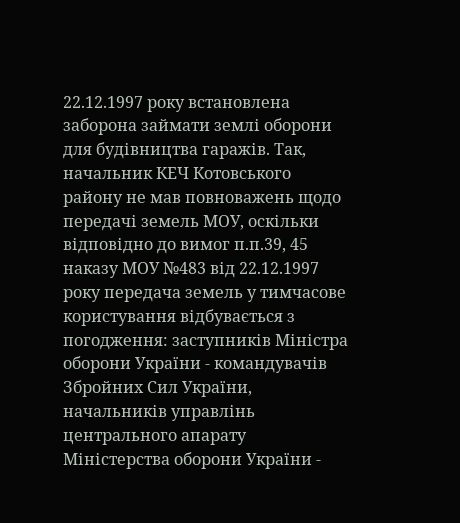22.12.1997 року встановлена заборона займати землі оборони для будівництва гаражів. Так, начальник КЕЧ Котовського району не мав повноважень щодо передачі земель МОУ, оскільки відповідно до вимог п.п.39, 45 наказу МОУ №483 від 22.12.1997 року передача земель у тимчасове користування відбувається з погодження: заступників Міністра оборони України - командувачів Збройних Сил України, начальників управлінь центрального апарату Міністерства оборони України -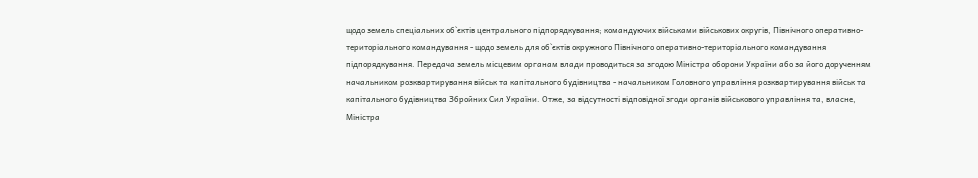щодо земель спеціальних об`єктів центрального підпорядкування; командуючих військами військових округів, Північного оперативно-територіального командування - щодо земель для об`єктів окружного Північного оперативно-територіального командування підпорядкування. Передача земель місцевим органам влади проводиться за згодою Міністра оборони України або за його дорученням начальником розквартирування військ та капітального будівництва - начальником Головного управління розквартирування військ та капітального будівництва Збройних Сил України. Отже, за відсутності відповідної згоди органів військового управління та, власне, Міністра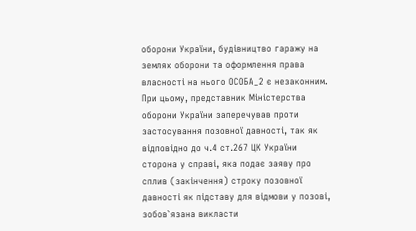оборони України, будівництво гаражу на землях оборони та оформлення права власності на нього ОСОБА_2 є незаконним. При цьому, представник Міністерства оборони України заперечував проти застосування позовної давності, так як відповідно до ч.4 ст.267 ЦК України сторона у справі, яка подає заяву про сплив (закінчення) строку позовної давності як підставу для відмови у позові, зобов`язана викласти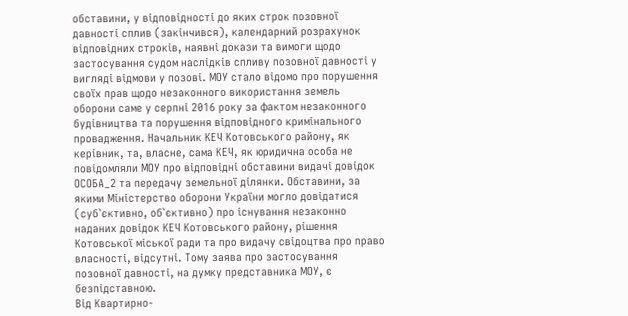обставини, у відповідності до яких строк позовної давності сплив (закінчився), календарний розрахунок відповідних строків, наявні докази та вимоги щодо застосування судом наслідків спливу позовної давності у вигляді відмови у позові. МОУ стало відомо про порушення своїх прав щодо незаконного використання земель оборони саме у серпні 2016 року за фактом незаконного будівництва та порушення відповідного кримінального провадження. Начальник КЕЧ Котовського району, як керівник, та, власне, сама КЕЧ, як юридична особа не повідомляли МОУ про відповідні обставини видачі довідок ОСОБА_2 та передачу земельної ділянки. Обставини, за якими Міністерство оборони України могло довідатися (суб`єктивно, об`єктивно) про існування незаконно наданих довідок КЕЧ Котовського району, рішення Котовської міської ради та про видачу свідоцтва про право власності, відсутні. Тому заява про застосування позовної давності, на думку представника МОУ, є безпідставною.
Від Квартирно-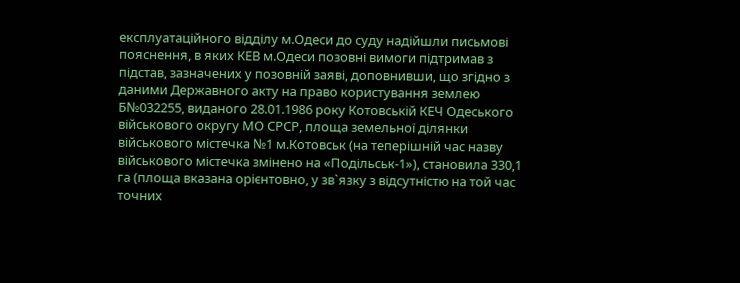експлуатаційного відділу м.Одеси до суду надійшли письмові пояснення, в яких КЕВ м.Одеси позовні вимоги підтримав з підстав, зазначених у позовній заяві, доповнивши, що згідно з даними Державного акту на право користування землею Б№032255, виданого 28.01.1986 року Котовській КЕЧ Одеського військового округу МО СРСР, площа земельної ділянки військового містечка №1 м.Котовськ (на теперішній час назву військового містечка змінено на «Подільськ-1»), становила 330,1 га (площа вказана орієнтовно, у зв`язку з відсутністю на той час точних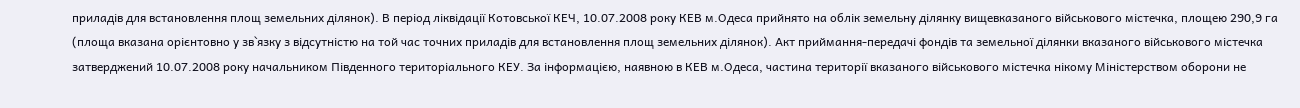приладів для встановлення площ земельних ділянок). В період ліквідації Котовської КЕЧ, 10.07.2008 року КЕВ м.Одеса прийнято на облік земельну ділянку вищевказаного військового містечка, площею 290,9 га (площа вказана орієнтовно у зв`язку з відсутністю на той час точних приладів для встановлення площ земельних ділянок). Акт приймання-передачі фондів та земельної ділянки вказаного військового містечка затверджений 10.07.2008 року начальником Південного територіального КЕУ. За інформацією, наявною в КЕВ м.Одеса, частина території вказаного військового містечка нікому Міністерством оборони не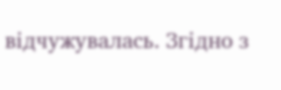відчужувалась. Згідно з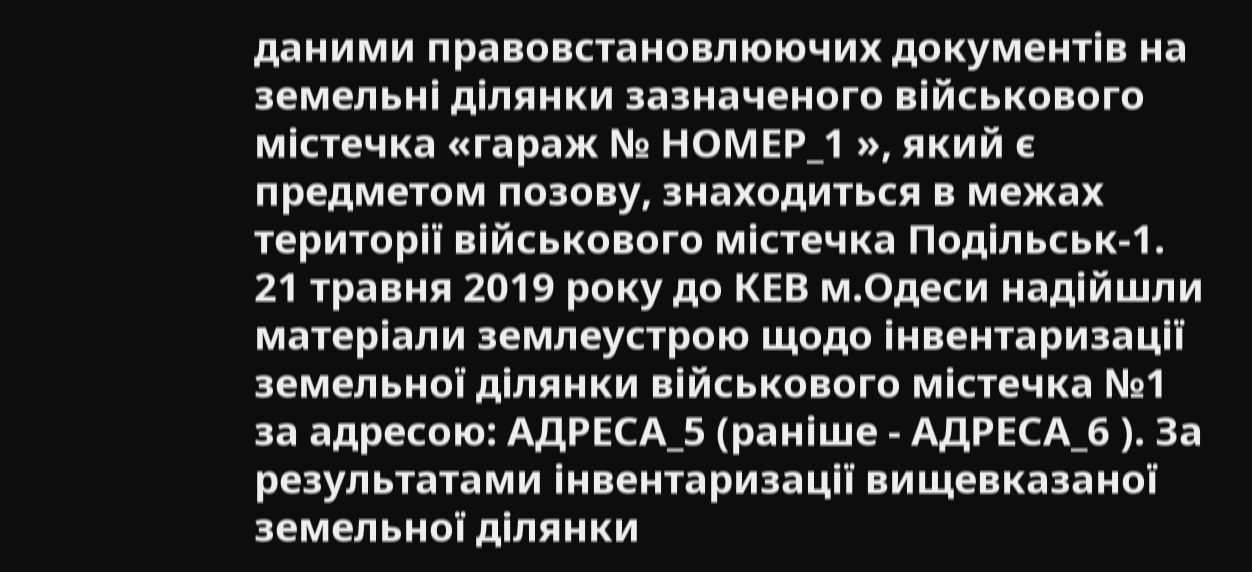даними правовстановлюючих документів на земельні ділянки зазначеного військового містечка «гараж № НОМЕР_1 », який є предметом позову, знаходиться в межах території військового містечка Подільськ-1. 21 травня 2019 року до КЕВ м.Одеси надійшли матеріали землеустрою щодо інвентаризації земельної ділянки військового містечка №1 за адресою: АДРЕСА_5 (раніше - АДРЕСА_6 ). За результатами інвентаризації вищевказаної земельної ділянки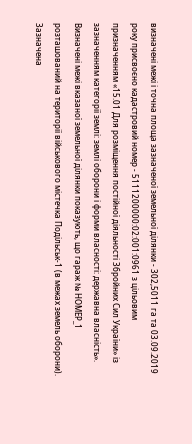визначені межі і точна площа зазначеної земельної ділянки - 302,5011 га та 03.09.2019 року присвоєно кадастровий номер - 5111200000:02:001:0961 з цільовим призначенням «15.01 Для розміщення постійної діяльності Збройних Сил України» із зазначенням категорії землі: землі оборони і форми власності: державна власність». Визначені межі вказаної земельної ділянки показують, що гараж № НОМЕР_1 розташований на території військового містечка Подільськ-1 (в межах земель оборони). Зазначена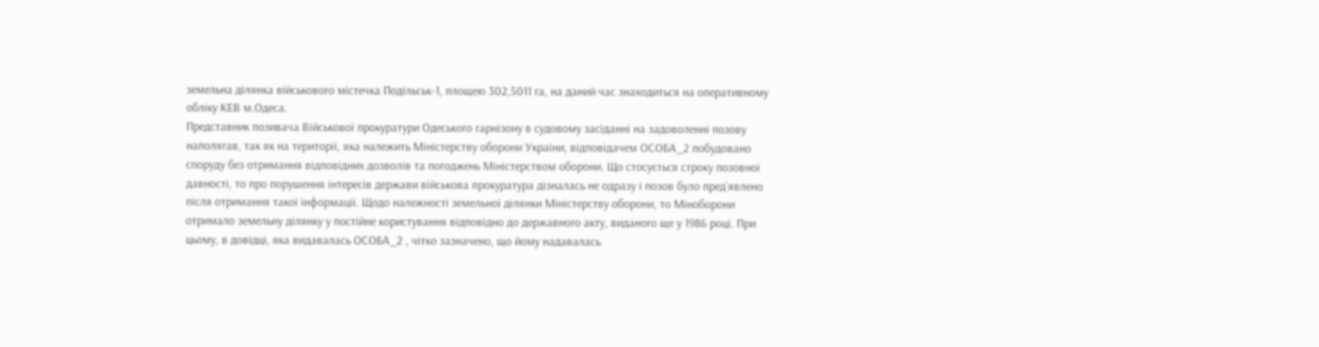земельна ділянка військового містечка Подільськ-1, площею 302,5011 га, на даний час знаходиться на оперативному обліку КЕВ м.Одеса.
Представник позивача Військової прокуратури Одеського гарнізону в судовому засіданні на задоволенні позову наполягав, так як на території, яка належить Міністерству оборони України, відповідачем ОСОБА_2 побудовано споруду без отримання відповідних дозволів та погоджень Міністерством оборони. Що стосується строку позовної давності, то про порушення інтересів держави військова прокуратура дізналась не одразу і позов було пред`явлено після отримання такої інформації. Щодо належності земельної ділянки Міністерству оборони, то Міноборони отримало земельну ділянку у постійне користування відповідно до державного акту, виданого ще у 1986 році. При цьому, в довідці, яка видавалась ОСОБА_2 , чітко зазначено, що йому надавалась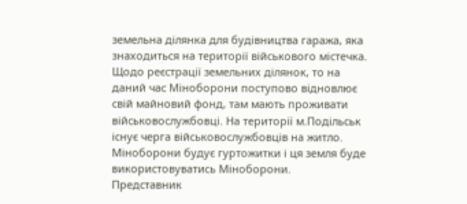земельна ділянка для будівництва гаража, яка знаходиться на території військового містечка. Щодо реєстрації земельних ділянок, то на даний час Міноборони поступово відновлює свій майновий фонд, там мають проживати військовослужбовці. На території м.Подільськ існує черга військовослужбовців на житло. Міноборони будує гуртожитки і ця земля буде використовуватись Міноборони.
Представник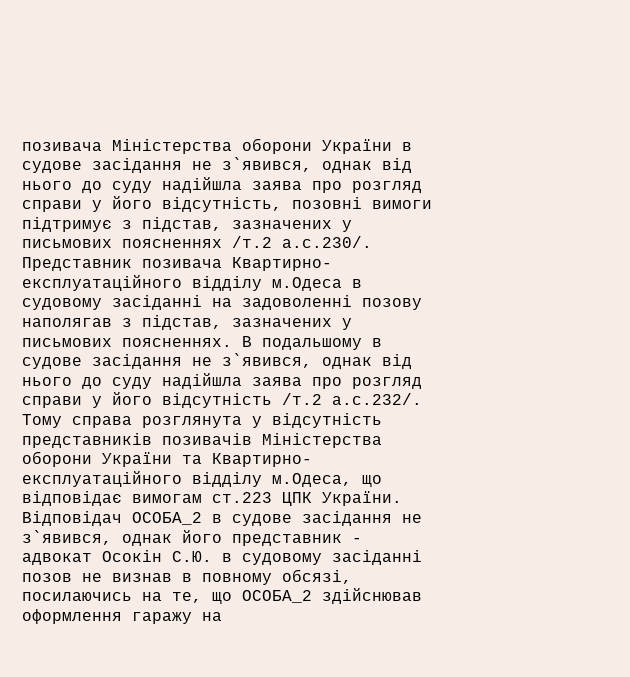позивача Міністерства оборони України в судове засідання не з`явився, однак від нього до суду надійшла заява про розгляд справи у його відсутність, позовні вимоги підтримує з підстав, зазначених у письмових поясненнях /т.2 а.с.230/.
Представник позивача Квартирно-експлуатаційного відділу м.Одеса в судовому засіданні на задоволенні позову наполягав з підстав, зазначених у письмових поясненнях. В подальшому в судове засідання не з`явився, однак від нього до суду надійшла заява про розгляд справи у його відсутність /т.2 а.с.232/.
Тому справа розглянута у відсутність представників позивачів Міністерства оборони України та Квартирно-експлуатаційного відділу м.Одеса, що відповідає вимогам ст.223 ЦПК України.
Відповідач ОСОБА_2 в судове засідання не з`явився, однак його представник - адвокат Осокін С.Ю. в судовому засіданні позов не визнав в повному обсязі, посилаючись на те, що ОСОБА_2 здійснював оформлення гаражу на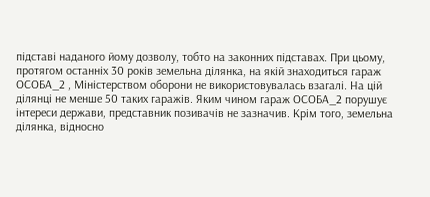підставі наданого йому дозволу, тобто на законних підставах. При цьому, протягом останніх 30 років земельна ділянка, на якій знаходиться гараж ОСОБА_2 , Міністерством оборони не використовувалась взагалі. На цій ділянці не менше 50 таких гаражів. Яким чином гараж ОСОБА_2 порушує інтереси держави, представник позивачів не зазначив. Крім того, земельна ділянка, відносно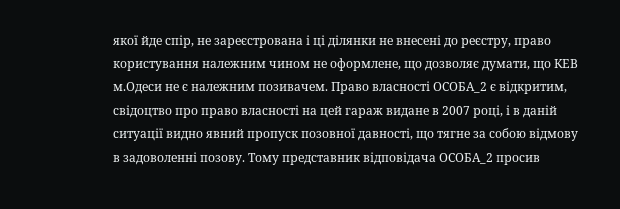якої йде спір, не зареєстрована і ці ділянки не внесені до реєстру, право користування належним чином не оформлене, що дозволяє думати, що КЕВ м.Одеси не є належним позивачем. Право власності ОСОБА_2 є відкритим, свідоцтво про право власності на цей гараж видане в 2007 році, і в даній ситуації видно явний пропуск позовної давності, що тягне за собою відмову в задоволенні позову. Тому представник відповідача ОСОБА_2 просив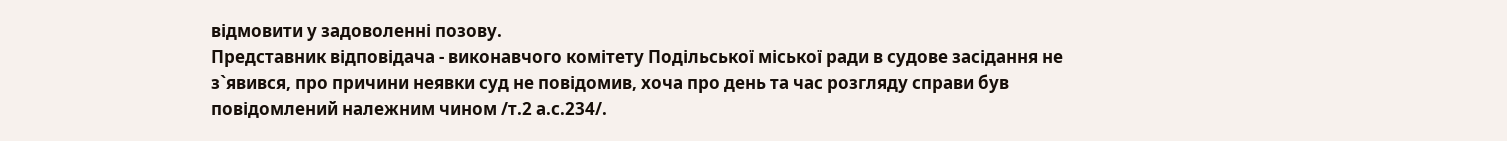відмовити у задоволенні позову.
Представник відповідача - виконавчого комітету Подільської міської ради в судове засідання не з`явився, про причини неявки суд не повідомив, хоча про день та час розгляду справи був повідомлений належним чином /т.2 а.с.234/.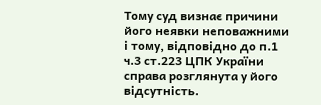Тому суд визнає причини його неявки неповажними і тому, відповідно до п.1 ч.3 ст.223 ЦПК України справа розглянута у його відсутність.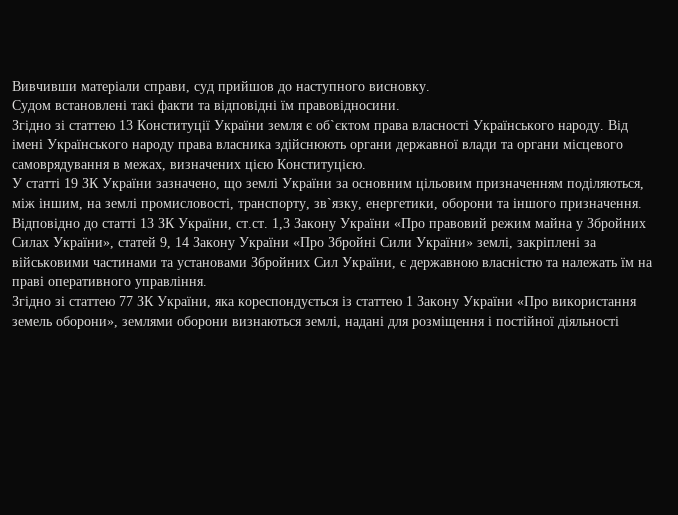Вивчивши матеріали справи, суд прийшов до наступного висновку.
Судом встановлені такі факти та відповідні їм правовідносини.
Згідно зі статтею 13 Конституції України земля є об`єктом права власності Українського народу. Від імені Українського народу права власника здійснюють органи державної влади та органи місцевого самоврядування в межах, визначених цією Конституцією.
У статті 19 ЗК України зазначено, що землі України за основним цільовим призначенням поділяються, між іншим, на землі промисловості, транспорту, зв`язку, енергетики, оборони та іншого призначення.
Відповідно до статті 13 ЗК України, ст.ст. 1,3 Закону України «Про правовий режим майна у Збройних Силах України», статей 9, 14 Закону України «Про Збройні Сили України» землі, закріплені за військовими частинами та установами Збройних Сил України, є державною власністю та належать їм на праві оперативного управління.
Згідно зі статтею 77 ЗК України, яка кореспондується із статтею 1 Закону України «Про використання земель оборони», землями оборони визнаються землі, надані для розміщення і постійної діяльності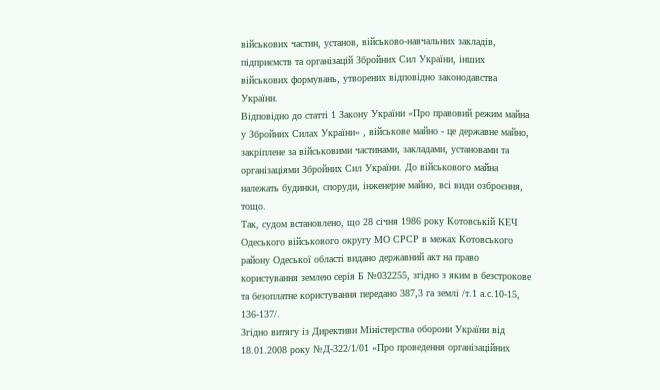військових частин, установ, військово-навчальних закладів, підприємств та організацій Збройних Сил України, інших військових формувань, утворених відповідно законодавства України.
Відповідно до статті 1 Закону України «Про правовий режим майна у Збройних Силах України» , військове майно - це державне майно, закріплене за військовими частинами, закладами, установами та організаціями Збройних Сил України. До військового майна належать будинки, споруди, інженерне майно, всі види озброєння, тощо.
Так, судом встановлено, що 28 січня 1986 року Котовській КЕЧ Одеського військового округу МО СРСР в межах Котовського району Одеської області видано державний акт на право користування землею серія Б №032255, згідно з яким в безстрокове та безоплатне користування передано 387,3 га землі /т.1 а.с.10-15, 136-137/.
Згідно витягу із Директиви Міністерства оборони України від 18.01.2008 року №Д-322/1/01 «Про проведення організаційних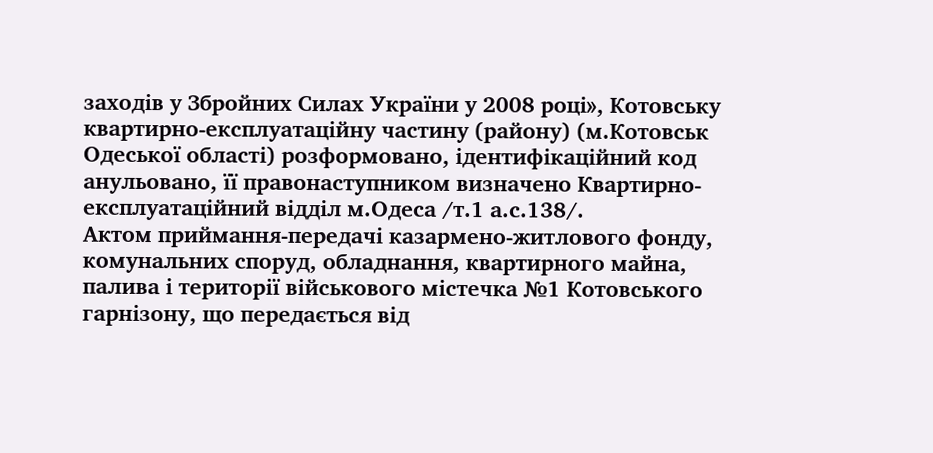заходів у Збройних Силах України у 2008 році», Котовську квартирно-експлуатаційну частину (району) (м.Котовськ Одеської області) розформовано, ідентифікаційний код анульовано, її правонаступником визначено Квартирно-експлуатаційний відділ м.Одеса /т.1 а.с.138/.
Актом приймання-передачі казармено-житлового фонду, комунальних споруд, обладнання, квартирного майна, палива і території військового містечка №1 Котовського гарнізону, що передається від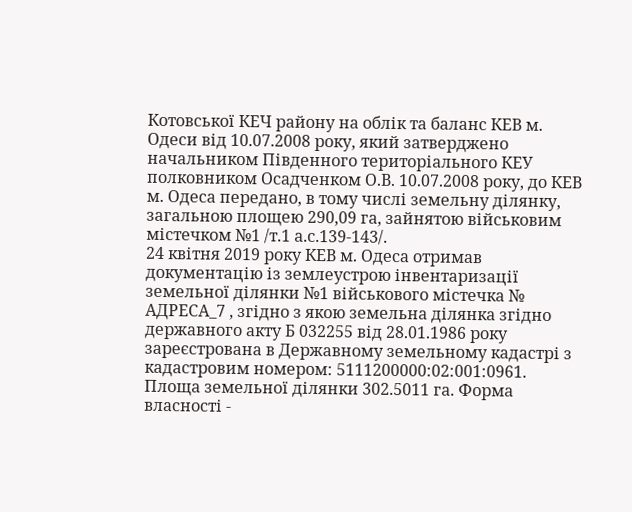Котовської КЕЧ району на облік та баланс КЕВ м. Одеси від 10.07.2008 року, який затверджено начальником Південного територіального КЕУ полковником Осадченком О.В. 10.07.2008 року, до КЕВ м. Одеса передано, в тому числі земельну ділянку, загальною площею 290,09 га, зайнятою військовим містечком №1 /т.1 а.с.139-143/.
24 квітня 2019 року КЕВ м. Одеса отримав документацію із землеустрою інвентаризації земельної ділянки №1 військового містечка № АДРЕСА_7 , згідно з якою земельна ділянка згідно державного акту Б 032255 від 28.01.1986 року зареєстрована в Державному земельному кадастрі з кадастровим номером: 5111200000:02:001:0961. Площа земельної ділянки 302.5011 га. Форма власності -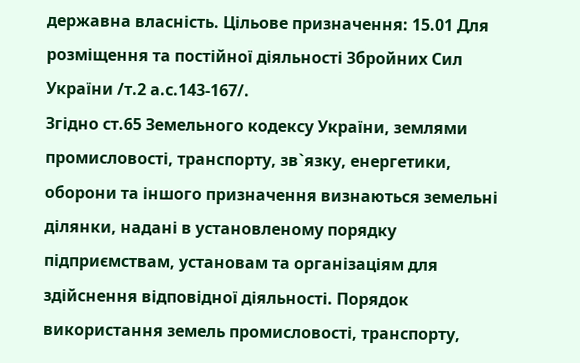державна власність. Цільове призначення: 15.01 Для розміщення та постійної діяльності Збройних Сил України /т.2 а.с.143-167/.
Згідно ст.65 Земельного кодексу України, землями промисловості, транспорту, зв`язку, енергетики, оборони та іншого призначення визнаються земельні ділянки, надані в установленому порядку підприємствам, установам та організаціям для здійснення відповідної діяльності. Порядок використання земель промисловості, транспорту,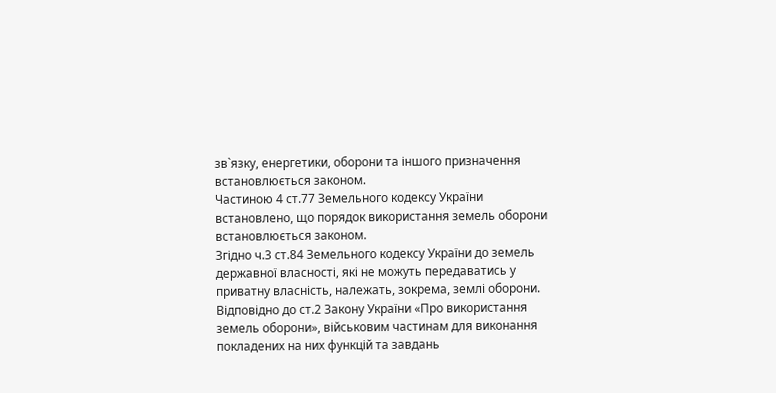зв`язку, енергетики, оборони та іншого призначення встановлюється законом.
Частиною 4 ст.77 Земельного кодексу України встановлено, що порядок використання земель оборони встановлюється законом.
Згідно ч.3 ст.84 Земельного кодексу України до земель державної власності, які не можуть передаватись у приватну власність, належать, зокрема, землі оборони.
Відповідно до ст.2 Закону України «Про використання земель оборони», військовим частинам для виконання покладених на них функцій та завдань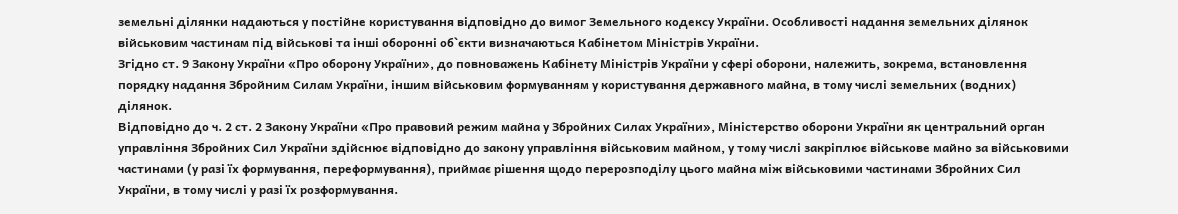земельні ділянки надаються у постійне користування відповідно до вимог Земельного кодексу України. Особливості надання земельних ділянок військовим частинам під військові та інші оборонні об`єкти визначаються Кабінетом Міністрів України.
Згідно ст. 9 Закону України «Про оборону України», до повноважень Кабінету Міністрів України у сфері оборони, належить, зокрема, встановлення порядку надання Збройним Силам України, іншим військовим формуванням у користування державного майна, в тому числі земельних (водних) ділянок.
Відповідно до ч. 2 ст. 2 Закону України «Про правовий режим майна у Збройних Силах України», Міністерство оборони України як центральний орган управління Збройних Сил України здійснює відповідно до закону управління військовим майном, у тому числі закріплює військове майно за військовими частинами (у разі їх формування, переформування), приймає рішення щодо перерозподілу цього майна між військовими частинами Збройних Сил України, в тому числі у разі їх розформування.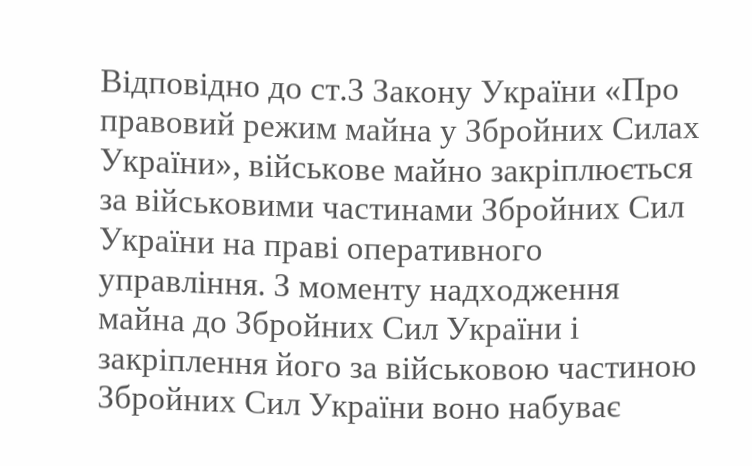Відповідно до ст.3 Закону України «Про правовий режим майна у Збройних Силах України», військове майно закріплюється за військовими частинами Збройних Сил України на праві оперативного управління. З моменту надходження майна до Збройних Сил України і закріплення його за військовою частиною Збройних Сил України воно набуває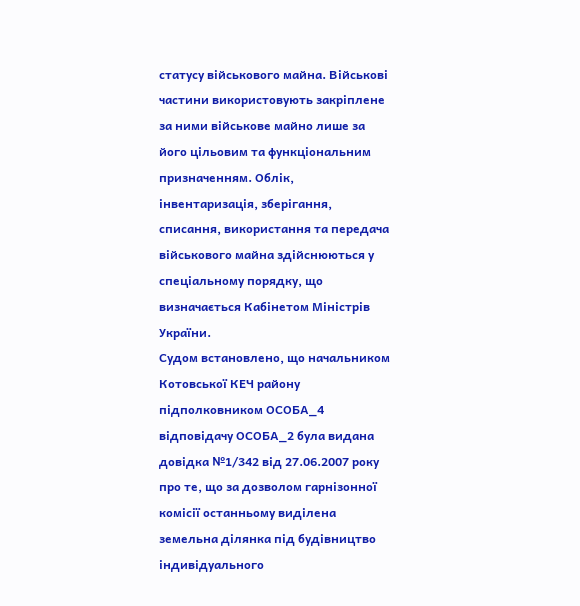статусу військового майна. Військові частини використовують закріплене за ними військове майно лише за його цільовим та функціональним призначенням. Облік, інвентаризація, зберігання, списання, використання та передача військового майна здійснюються у спеціальному порядку, що визначається Кабінетом Міністрів України.
Судом встановлено, що начальником Котовської КЕЧ району підполковником ОСОБА_4 відповідачу ОСОБА_2 була видана довідка №1/342 від 27.06.2007 року про те, що за дозволом гарнізонної комісії останньому виділена земельна ділянка під будівництво індивідуального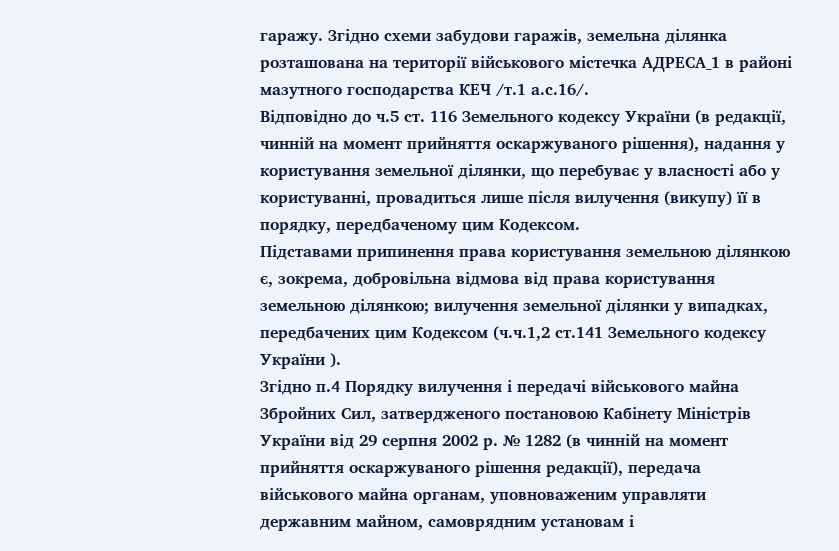гаражу. Згідно схеми забудови гаражів, земельна ділянка розташована на території військового містечка АДРЕСА_1 в районі мазутного господарства КЕЧ /т.1 а.с.16/.
Відповідно до ч.5 ст. 116 Земельного кодексу України (в редакції, чинній на момент прийняття оскаржуваного рішення), надання у користування земельної ділянки, що перебуває у власності або у користуванні, провадиться лише після вилучення (викупу) її в порядку, передбаченому цим Кодексом.
Підставами припинення права користування земельною ділянкою є, зокрема, добровільна відмова від права користування земельною ділянкою; вилучення земельної ділянки у випадках, передбачених цим Кодексом (ч.ч.1,2 ст.141 Земельного кодексу України ).
Згідно п.4 Порядку вилучення і передачі військового майна Збройних Сил, затвердженого постановою Кабінету Міністрів України від 29 серпня 2002 р. № 1282 (в чинній на момент прийняття оскаржуваного рішення редакції), передача військового майна органам, уповноваженим управляти державним майном, самоврядним установам і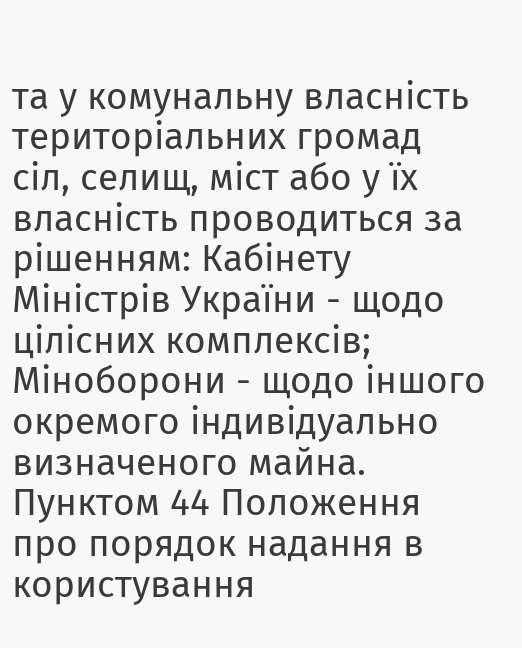та у комунальну власність територіальних громад сіл, селищ, міст або у їх власність проводиться за рішенням: Кабінету Міністрів України - щодо цілісних комплексів; Міноборони - щодо іншого окремого індивідуально визначеного майна.
Пунктом 44 Положення про порядок надання в користування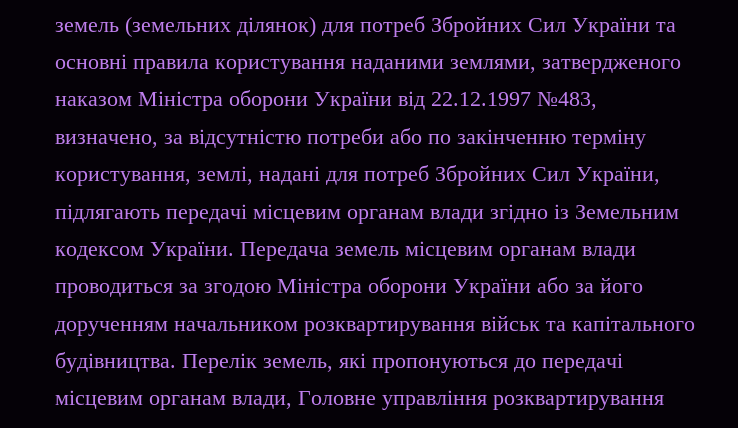земель (земельних ділянок) для потреб Збройних Сил України та основні правила користування наданими землями, затвердженого наказом Міністра оборони України від 22.12.1997 №483, визначено, за відсутністю потреби або по закінченню терміну користування, землі, надані для потреб Збройних Сил України, підлягають передачі місцевим органам влади згідно із Земельним кодексом України. Передача земель місцевим органам влади проводиться за згодою Міністра оборони України або за його дорученням начальником розквартирування військ та капітального будівництва. Перелік земель, які пропонуються до передачі місцевим органам влади, Головне управління розквартирування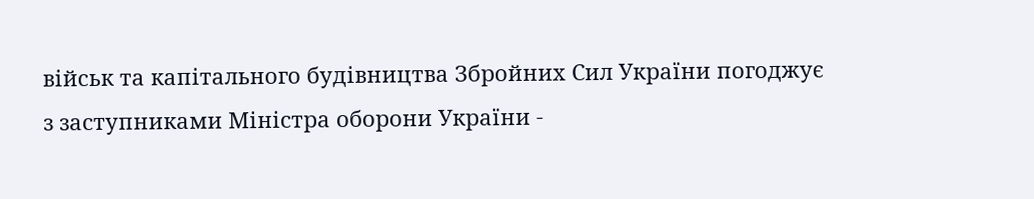військ та капітального будівництва Збройних Сил України погоджує з заступниками Міністра оборони України -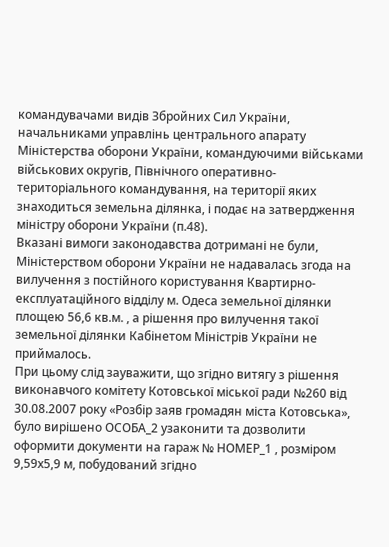командувачами видів Збройних Сил України, начальниками управлінь центрального апарату Міністерства оборони України, командуючими військами військових округів, Північного оперативно-територіального командування, на території яких знаходиться земельна ділянка, і подає на затвердження міністру оборони України (п.48).
Вказані вимоги законодавства дотримані не були, Міністерством оборони України не надавалась згода на вилучення з постійного користування Квартирно-експлуатаційного відділу м. Одеса земельної ділянки площею 56,6 кв.м. , а рішення про вилучення такої земельної ділянки Кабінетом Міністрів України не приймалось.
При цьому слід зауважити, що згідно витягу з рішення виконавчого комітету Котовської міської ради №260 від 30.08.2007 року «Розбір заяв громадян міста Котовська», було вирішено ОСОБА_2 узаконити та дозволити оформити документи на гараж № НОМЕР_1 , розміром 9,59х5,9 м, побудований згідно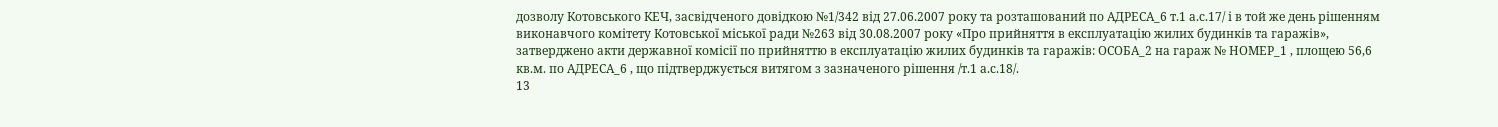дозволу Котовського КЕЧ, засвідченого довідкою №1/342 від 27.06.2007 року та розташований по АДРЕСА_6 т.1 а.с.17/ і в той же день рішенням виконавчого комітету Котовської міської ради №263 від 30.08.2007 року «Про прийняття в експлуатацію жилих будинків та гаражів», затверджено акти державної комісії по прийняттю в експлуатацію жилих будинків та гаражів: ОСОБА_2 на гараж № НОМЕР_1 , площею 56,6 кв.м. по АДРЕСА_6 , що підтверджується витягом з зазначеного рішення /т.1 а.с.18/.
13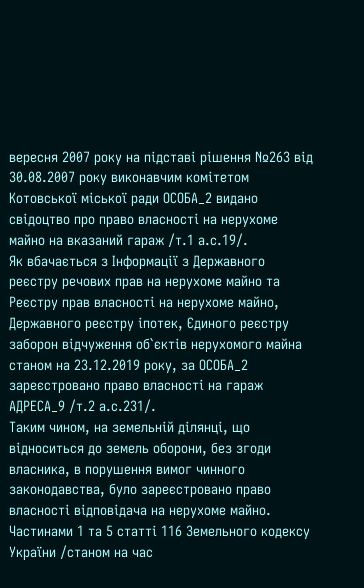вересня 2007 року на підставі рішення №263 від 30.08.2007 року виконавчим комітетом Котовської міської ради ОСОБА_2 видано свідоцтво про право власності на нерухоме майно на вказаний гараж /т.1 а.с.19/.
Як вбачається з Інформації з Державного реєстру речових прав на нерухоме майно та Реєстру прав власності на нерухоме майно, Державного реєстру іпотек, Єдиного реєстру заборон відчуження об`єктів нерухомого майна станом на 23.12.2019 року, за ОСОБА_2 зареєстровано право власності на гараж АДРЕСА_9 /т.2 а.с.231/.
Таким чином, на земельній ділянці, що відноситься до земель оборони, без згоди власника, в порушення вимог чинного законодавства, було зареєстровано право власності відповідача на нерухоме майно.
Частинами 1 та 5 статті 116 Земельного кодексу України /станом на час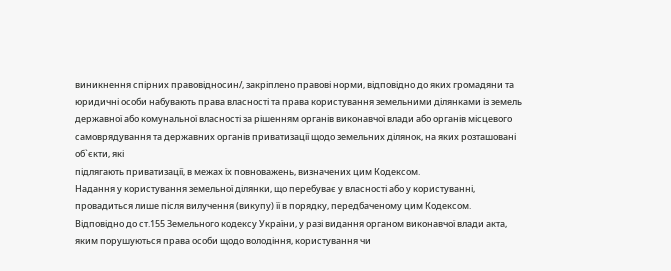виникнення спірних правовідносин/, закріплено правові норми, відповідно до яких громадяни та юридичні особи набувають права власності та права користування земельними ділянками із земель державної або комунальної власності за рішенням органів виконавчої влади або органів місцевого самоврядування та державних органів приватизації щодо земельних ділянок, на яких розташовані об`єкти, які
підлягають приватизації, в межах їх повноважень, визначених цим Кодексом.
Надання у користування земельної ділянки, що перебуває у власності або у користуванні, провадиться лише після вилучення (викупу) її в порядку, передбаченому цим Кодексом.
Відповідно до ст.155 Земельного кодексу України, у разі видання органом виконавчої влади акта, яким порушуються права особи щодо володіння, користування чи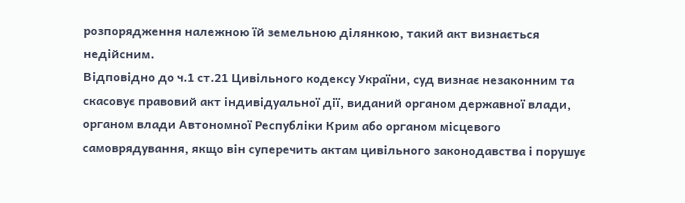розпорядження належною їй земельною ділянкою, такий акт визнається недійсним.
Відповідно до ч.1 ст.21 Цивільного кодексу України, суд визнає незаконним та скасовує правовий акт індивідуальної дії, виданий органом державної влади, органом влади Автономної Республіки Крим або органом місцевого самоврядування, якщо він суперечить актам цивільного законодавства і порушує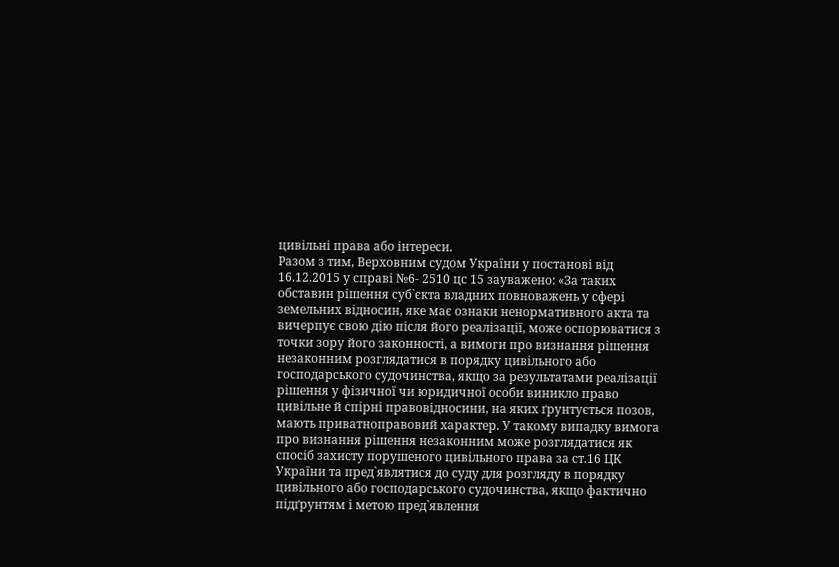цивільні права або інтереси.
Разом з тим, Верховним судом України у постанові від 16.12.2015 у справі №6- 2510 цс 15 зауважено: «За таких обставин рішення суб`єкта владних повноважень у сфері земельних відносин, яке має ознаки ненормативного акта та вичерпує свою дію після його реалізації, може оспорюватися з точки зору його законності, а вимоги про визнання рішення незаконним розглядатися в порядку цивільного або господарського судочинства, якщо за результатами реалізації рішення у фізичної чи юридичної особи виникло право цивільне й спірні правовідносини, на яких ґрунтується позов, мають приватноправовий характер. У такому випадку вимога про визнання рішення незаконним може розглядатися як спосіб захисту порушеного цивільного права за ст.16 ЦК України та пред`являтися до суду для розгляду в порядку цивільного або господарського судочинства, якщо фактично підґрунтям і метою пред`явлення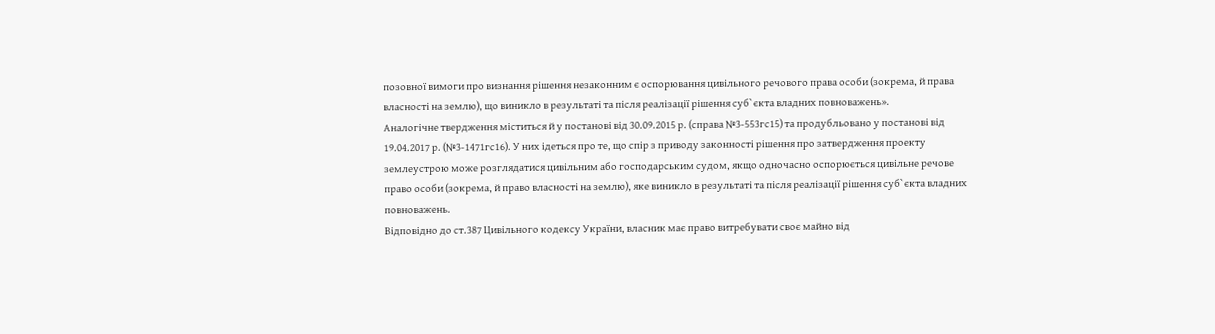позовної вимоги про визнання рішення незаконним є оспорювання цивільного речового права особи (зокрема, й права власності на землю), що виникло в результаті та після реалізації рішення суб`єкта владних повноважень».
Аналогічне твердження міститься й у постанові від 30.09.2015 р. (справа №3-553гс15) та продубльовано у постанові від 19.04.2017 р. (№3-1471гс16). У них ідеться про те, що спір з приводу законності рішення про затвердження проекту землеустрою може розглядатися цивільним або господарським судом, якщо одночасно оспорюється цивільне речове право особи (зокрема, й право власності на землю), яке виникло в результаті та після реалізації рішення суб`єкта владних повноважень.
Відповідно до ст.387 Цивільного кодексу України, власник має право витребувати своє майно від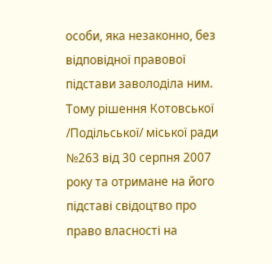особи, яка незаконно, без відповідної правової підстави заволоділа ним.
Тому рішення Котовської /Подільської/ міської ради №263 від 30 серпня 2007 року та отримане на його підставі свідоцтво про право власності на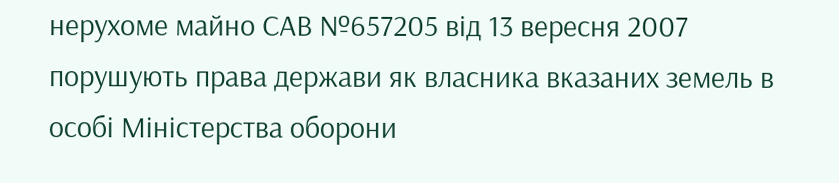нерухоме майно САВ №657205 від 13 вересня 2007 порушують права держави як власника вказаних земель в особі Міністерства оборони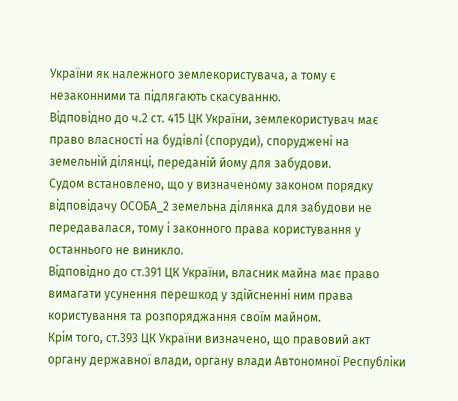України як належного землекористувача, а тому є незаконними та підлягають скасуванню.
Відповідно до ч.2 ст. 415 ЦК України, землекористувач має право власності на будівлі (споруди), споруджені на земельній ділянці, переданій йому для забудови.
Судом встановлено, що у визначеному законом порядку відповідачу ОСОБА_2 земельна ділянка для забудови не передавалася, тому і законного права користування у останнього не виникло.
Відповідно до ст.391 ЦК України, власник майна має право вимагати усунення перешкод у здійсненні ним права користування та розпоряджання своїм майном.
Крім того, ст.393 ЦК України визначено, що правовий акт органу державної влади, органу влади Автономної Республіки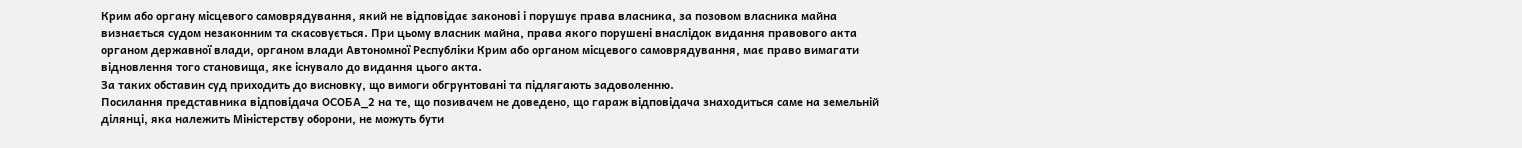Крим або органу місцевого самоврядування, який не відповідає законові і порушує права власника, за позовом власника майна визнається судом незаконним та скасовується. При цьому власник майна, права якого порушені внаслідок видання правового акта органом державної влади, органом влади Автономної Республіки Крим або органом місцевого самоврядування, має право вимагати відновлення того становища, яке існувало до видання цього акта.
За таких обставин суд приходить до висновку, що вимоги обгрунтовані та підлягають задоволенню.
Посилання представника відповідача ОСОБА_2 на те, що позивачем не доведено, що гараж відповідача знаходиться саме на земельній ділянці, яка належить Міністерству оборони, не можуть бути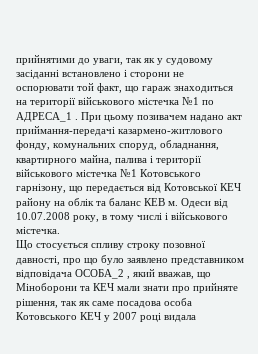прийнятими до уваги, так як у судовому засіданні встановлено і сторони не оспорювати той факт, що гараж знаходиться на території військового містечка №1 по АДРЕСА_1 . При цьому позивачем надано акт приймання-передачі казармено-житлового фонду, комунальних споруд, обладнання, квартирного майна, палива і території військового містечка №1 Котовського гарнізону, що передається від Котовської КЕЧ району на облік та баланс КЕВ м. Одеси від 10.07.2008 року, в тому числі і військового містечка.
Що стосується спливу строку позовної давності, про що було заявлено представником відповідача ОСОБА_2 , який вважав, що Міноборони та КЕЧ мали знати про прийняте рішення, так як саме посадова особа Котовського КЕЧ у 2007 році видала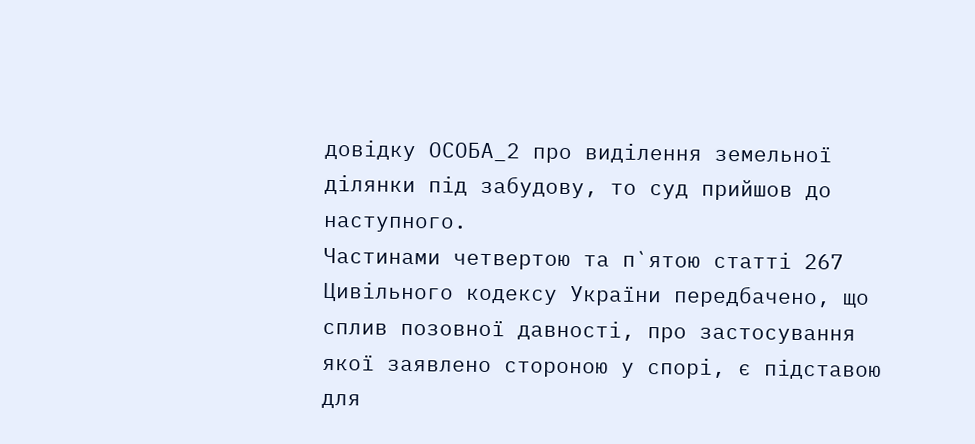довідку ОСОБА_2 про виділення земельної ділянки під забудову, то суд прийшов до наступного.
Частинами четвертою та п`ятою статті 267 Цивільного кодексу України передбачено, що сплив позовної давності, про застосування якої заявлено стороною у спорі, є підставою для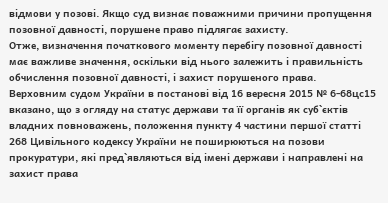відмови у позові. Якщо суд визнає поважними причини пропущення позовної давності, порушене право підлягає захисту.
Отже, визначення початкового моменту перебігу позовної давності має важливе значення, оскільки від нього залежить і правильність обчислення позовної давності, і захист порушеного права.
Верховним судом України в постанові від 16 вересня 2015 № 6-68цс15 вказано, що з огляду на статус держави та її органів як суб`єктів владних повноважень, положення пункту 4 частини першої статті 268 Цивільного кодексу України не поширюються на позови прокуратури, які пред`являються від імені держави і направлені на захист права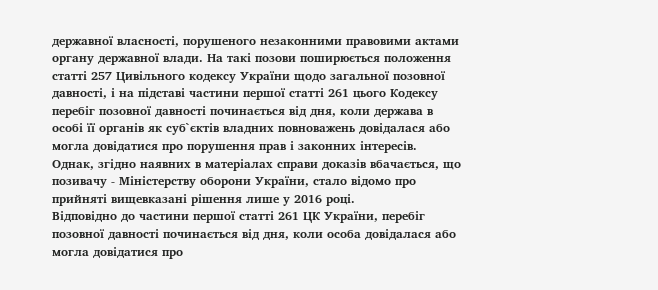державної власності, порушеного незаконними правовими актами органу державної влади. На такі позови поширюється положення статті 257 Цивільного кодексу України щодо загальної позовної давності, і на підставі частини першої статті 261 цього Кодексу перебіг позовної давності починається від дня, коли держава в особі її органів як суб`єктів владних повноважень довідалася або могла довідатися про порушення прав і законних інтересів.
Однак, згідно наявних в матеріалах справи доказів вбачається, що позивачу - Міністерству оборони України, стало відомо про прийняті вищевказані рішення лише у 2016 році.
Відповідно до частини першої статті 261 ЦК України, перебіг позовної давності починається від дня, коли особа довідалася або могла довідатися про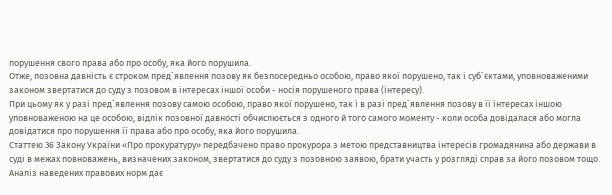порушення свого права або про особу, яка його порушила.
Отже, позовна давність є строком пред`явлення позову як безпосередньо особою, право якої порушено, так і суб`єктами, уповноваженими законом звертатися до суду з позовом в інтересах іншої особи - носія порушеного права (інтересу).
При цьому як у разі пред`явлення позову самою особою, право якої порушено, так і в разі пред`явлення позову в її інтересах іншою уповноваженою на це особою, відлік позовної давності обчислюється з одного й того самого моменту - коли особа довідалася або могла довідатися про порушення її права або про особу, яка його порушила.
Статтею 36 Закону України «Про прокуратуру» передбачено право прокурора з метою представництва інтересів громадянина або держави в суді в межах повноважень, визначених законом, звертатися до суду з позовною заявою, брати участь у розгляді справ за його позовом тощо.
Аналіз наведених правових норм дає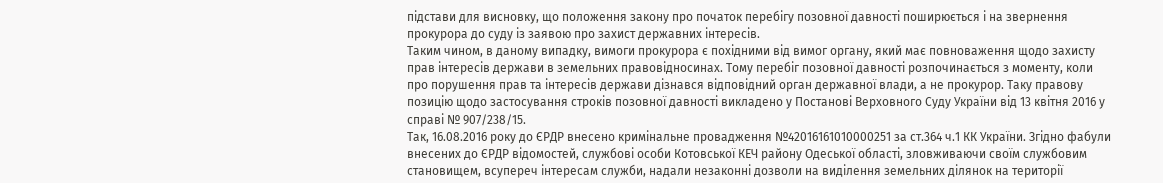підстави для висновку, що положення закону про початок перебігу позовної давності поширюється і на звернення прокурора до суду із заявою про захист державних інтересів.
Таким чином, в даному випадку, вимоги прокурора є похідними від вимог органу, який має повноваження щодо захисту прав інтересів держави в земельних правовідносинах. Тому перебіг позовної давності розпочинається з моменту, коли про порушення прав та інтересів держави дізнався відповідний орган державної влади, а не прокурор. Таку правову позицію щодо застосування строків позовної давності викладено у Постанові Верховного Суду України від 13 квітня 2016 у справі № 907/238/15.
Так, 16.08.2016 року до ЄРДР внесено кримінальне провадження №42016161010000251 за ст.364 ч.1 КК України. Згідно фабули внесених до ЄРДР відомостей, службові особи Котовської КЕЧ району Одеської області, зловживаючи своїм службовим становищем, всупереч інтересам служби, надали незаконні дозволи на виділення земельних ділянок на території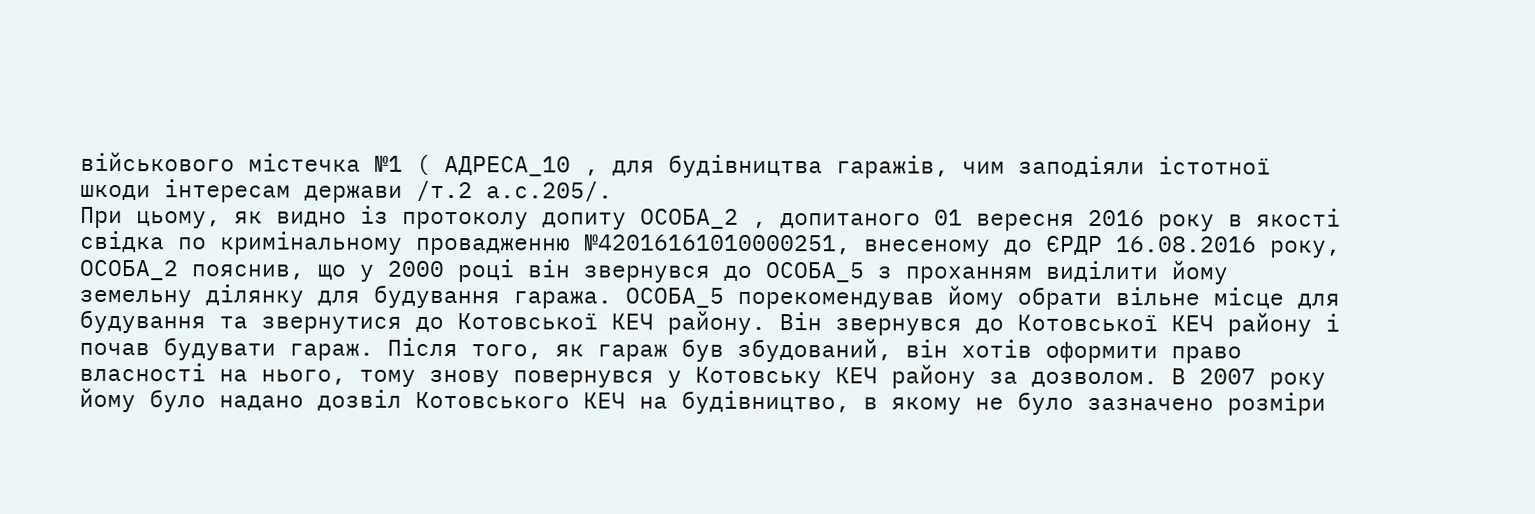військового містечка №1 ( АДРЕСА_10 , для будівництва гаражів, чим заподіяли істотної шкоди інтересам держави /т.2 а.с.205/.
При цьому, як видно із протоколу допиту ОСОБА_2 , допитаного 01 вересня 2016 року в якості свідка по кримінальному провадженню №42016161010000251, внесеному до ЄРДР 16.08.2016 року, ОСОБА_2 пояснив, що у 2000 році він звернувся до ОСОБА_5 з проханням виділити йому земельну ділянку для будування гаража. ОСОБА_5 порекомендував йому обрати вільне місце для будування та звернутися до Котовської КЕЧ району. Він звернувся до Котовської КЕЧ району і почав будувати гараж. Після того, як гараж був збудований, він хотів оформити право власності на нього, тому знову повернувся у Котовську КЕЧ району за дозволом. В 2007 року йому було надано дозвіл Котовського КЕЧ на будівництво, в якому не було зазначено розміри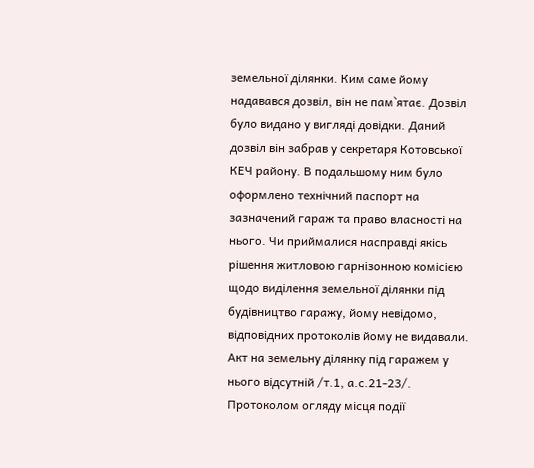земельної ділянки. Ким саме йому надавався дозвіл, він не пам`ятає. Дозвіл було видано у вигляді довідки. Даний дозвіл він забрав у секретаря Котовської КЕЧ району. В подальшому ним було оформлено технічний паспорт на зазначений гараж та право власності на нього. Чи приймалися насправді якісь рішення житловою гарнізонною комісією щодо виділення земельної ділянки під будівництво гаражу, йому невідомо, відповідних протоколів йому не видавали. Акт на земельну ділянку під гаражем у нього відсутній /т.1, а.с.21-23/.
Протоколом огляду місця події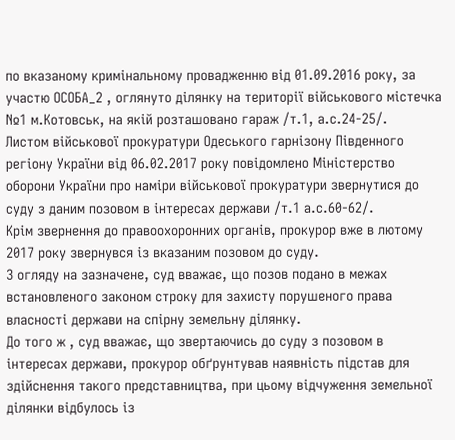по вказаному кримінальному провадженню від 01.09.2016 року, за участю ОСОБА_2 , оглянуто ділянку на території військового містечка №1 м.Котовськ, на якій розташовано гараж /т.1, а.с.24-25/.
Листом військової прокуратури Одеського гарнізону Південного регіону України від 06.02.2017 року повідомлено Міністерство оборони України про наміри військової прокуратури звернутися до суду з даним позовом в інтересах держави /т.1 а.с.60-62/.
Крім звернення до правоохоронних органів, прокурор вже в лютому 2017 року звернувся із вказаним позовом до суду.
З огляду на зазначене, суд вважає, що позов подано в межах встановленого законом строку для захисту порушеного права власності держави на спірну земельну ділянку.
До того ж , суд вважає, що звертаючись до суду з позовом в інтересах держави, прокурор обґрунтував наявність підстав для здійснення такого представництва, при цьому відчуження земельної ділянки відбулось із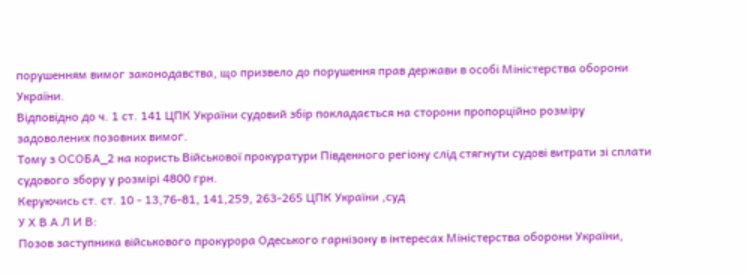порушенням вимог законодавства, що призвело до порушення прав держави в особі Міністерства оборони України.
Відповідно до ч. 1 ст. 141 ЦПК України судовий збір покладається на сторони пропорційно розміру задоволених позовних вимог.
Тому з ОСОБА_2 на користь Військової прокуратури Південного регіону слід стягнути судові витрати зі сплати судового збору у розмірі 4800 грн.
Керуючись ст. ст. 10 - 13,76-81, 141,259, 263-265 ЦПК України ,суд
У Х В А Л И В:
Позов заступника військового прокурора Одеського гарнізону в інтересах Міністерства оборони України,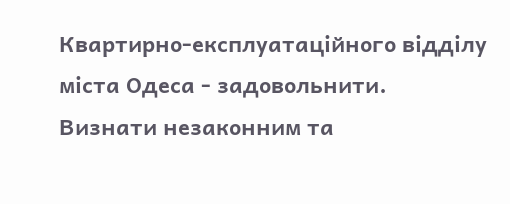Квартирно-експлуатаційного відділу міста Одеса - задовольнити.
Визнати незаконним та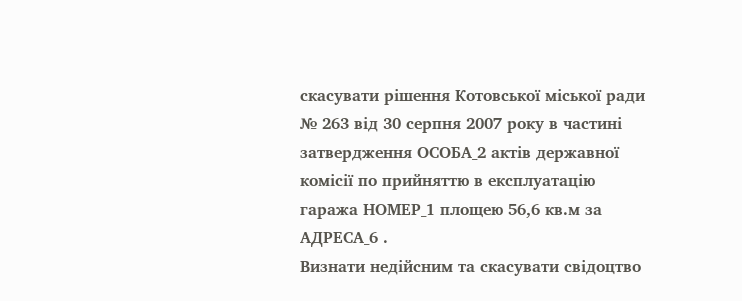скасувати рішення Котовської міської ради № 263 від 30 серпня 2007 року в частині затвердження ОСОБА_2 актів державної комісії по прийняттю в експлуатацію гаража НОМЕР_1 площею 56,6 кв.м за АДРЕСА_6 .
Визнати недійсним та скасувати свідоцтво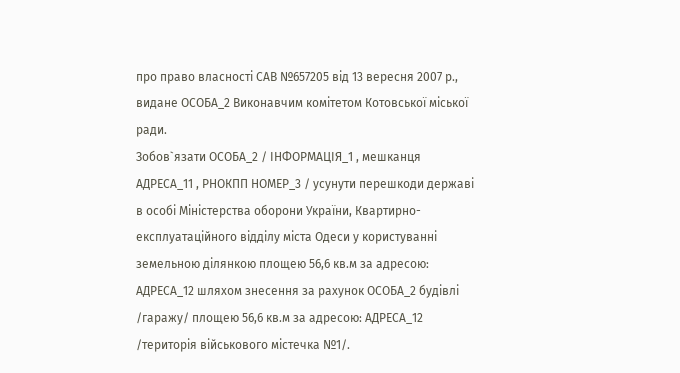про право власності САВ №657205 від 13 вересня 2007 р., видане ОСОБА_2 Виконавчим комітетом Котовської міської ради.
Зобов`язати ОСОБА_2 / ІНФОРМАЦІЯ_1 , мешканця АДРЕСА_11 , РНОКПП НОМЕР_3 / усунути перешкоди державі в особі Міністерства оборони України, Квартирно-експлуатаційного відділу міста Одеси у користуванні земельною ділянкою площею 56,6 кв.м за адресою: АДРЕСА_12 шляхом знесення за рахунок ОСОБА_2 будівлі /гаражу/ площею 56,6 кв.м за адресою: АДРЕСА_12 /територія військового містечка №1/.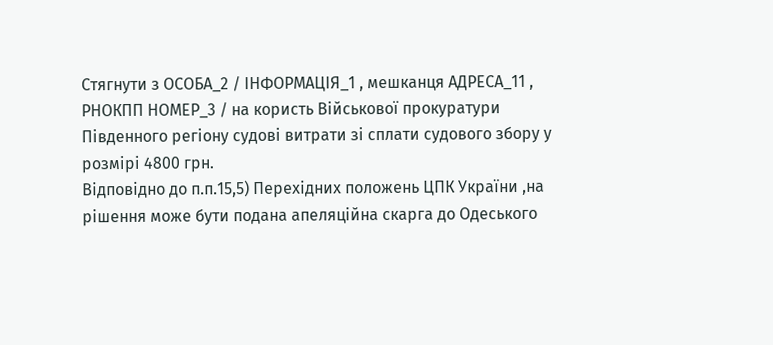Стягнути з ОСОБА_2 / ІНФОРМАЦІЯ_1 , мешканця АДРЕСА_11 , РНОКПП НОМЕР_3 / на користь Військової прокуратури Південного регіону судові витрати зі сплати судового збору у розмірі 4800 грн.
Відповідно до п.п.15,5) Перехідних положень ЦПК України ,на рішення може бути подана апеляційна скарга до Одеського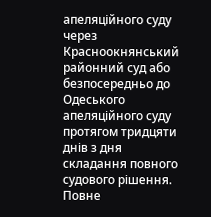апеляційного суду через Красноокнянський районний суд або безпосередньо до Одеського апеляційного суду протягом тридцяти днів з дня складання повного судового рішення.
Повне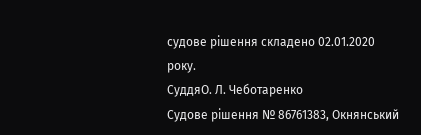судове рішення складено 02.01.2020 року.
СуддяО. Л. Чеботаренко
Судове рішення № 86761383, Окнянський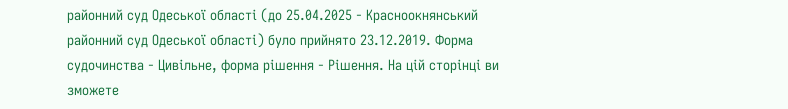районний суд Одеської області (до 25.04.2025 - Красноокнянський районний суд Одеської області) було прийнято 23.12.2019. Форма судочинства - Цивільне, форма рішення - Рішення. На цій сторінці ви зможете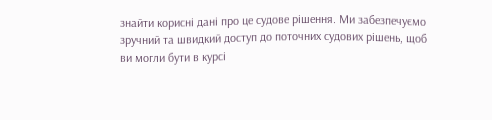знайти корисні дані про це судове рішення. Ми забезпечуємо зручний та швидкий доступ до поточних судових рішень, щоб ви могли бути в курсі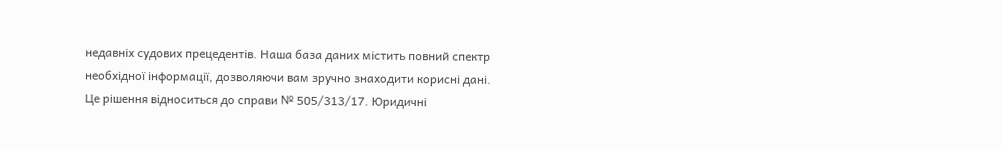недавніх судових прецедентів. Наша база даних містить повний спектр необхідної інформації, дозволяючи вам зручно знаходити корисні дані.
Це рішення відноситься до справи № 505/313/17. Юридичні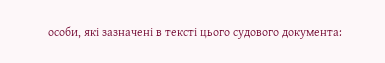особи, які зазначені в тексті цього судового документа: